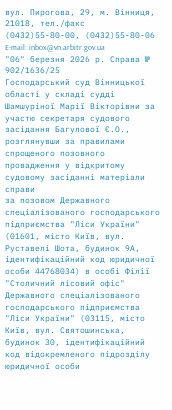вул. Пирогова, 29, м. Вінниця, 21018, тел./факс (0432)55-80-00, (0432)55-80-06 E-mail: inbox@vn.arbitr.gov.ua
"06" березня 2026 р. Cправа № 902/1636/25
Господарський суд Вінницької області у складі судді Шамшуріної Марії Вікторівни за участю секретаря судового засідання Багулової Є.О.,
розглянувши за правилами спрощеного позовного провадження у відкритому судовому засіданні матеріали справи
за позовом Державного спеціалізованого господарського підприємства "Ліси України" (01601, місто Київ, вул. Руставелі Шота, будинок 9А, ідентифікаційний код юридичної особи 44768034) в особі Філії "Столичний лісовий офіс" Державного спеціалізованого господарського підприємства "Ліси України" (03115, місто Київ, вул. Святошинська, будинок 30, ідентифікаційний код відокремленого підрозділу юридичної особи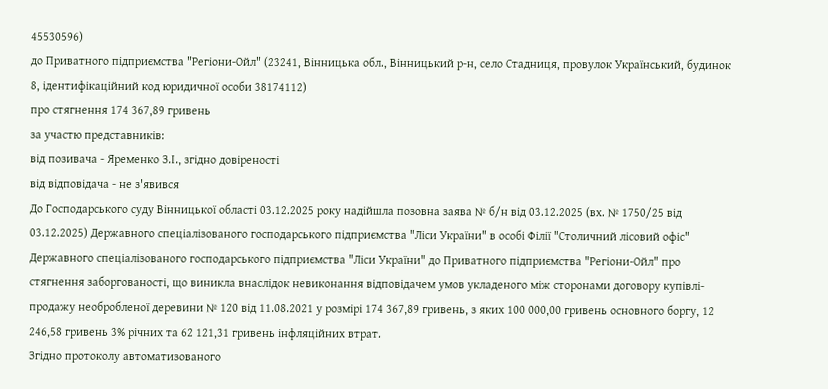45530596)
до Приватного підприємства "Регіони-Ойл" (23241, Вінницька обл., Вінницький р-н, село Стадниця, провулок Український, будинок 8, ідентифікаційний код юридичної особи 38174112)
про стягнення 174 367,89 гривень
за участю представників:
від позивача - Яременко З.І., згідно довіреності
від відповідача - не з'явився
До Господарського суду Вінницької області 03.12.2025 року надійшла позовна заява № б/н від 03.12.2025 (вх. № 1750/25 від 03.12.2025) Державного спеціалізованого господарського підприємства "Ліси України" в особі Філії "Столичний лісовий офіс" Державного спеціалізованого господарського підприємства "Ліси України" до Приватного підприємства "Регіони-Ойл" про стягнення заборгованості, що виникла внаслідок невиконання відповідачем умов укладеного між сторонами договору купівлі-продажу необробленої деревини № 120 від 11.08.2021 у розмірі 174 367,89 гривень, з яких 100 000,00 гривень основного боргу, 12 246,58 гривень 3% річних та 62 121,31 гривень інфляційних втрат.
Згідно протоколу автоматизованого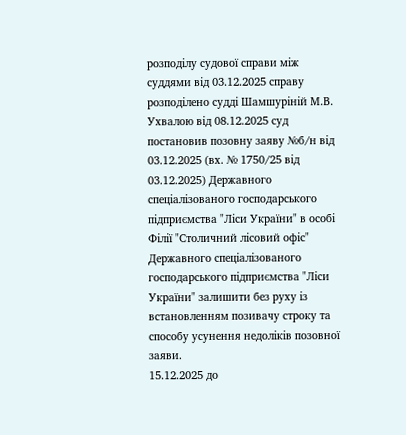розподілу судової справи між суддями від 03.12.2025 справу розподілено судді Шамшуріній М.В.
Ухвалою від 08.12.2025 суд постановив позовну заяву №б/н від 03.12.2025 (вх. № 1750/25 від 03.12.2025) Державного спеціалізованого господарського підприємства "Ліси України" в особі Філії "Столичний лісовий офіс" Державного спеціалізованого господарського підприємства "Ліси України" залишити без руху із встановленням позивачу строку та способу усунення недоліків позовної заяви.
15.12.2025 до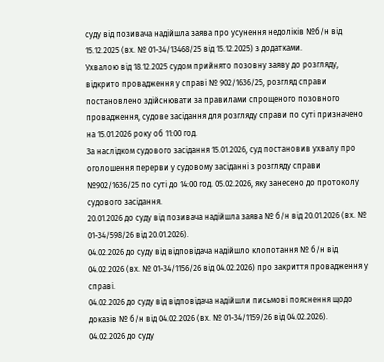суду від позивача надійшла заява про усунення недоліків №б/н від 15.12.2025 (вх. № 01-34/13468/25 від 15.12.2025) з додатками.
Ухвалою від 18.12.2025 судом прийнято позовну заяву до розгляду, відкрито провадження у справі № 902/1636/25, розгляд справи постановлено здійснювати за правилами спрощеного позовного провадження, судове засідання для розгляду справи по суті призначено на 15.01.2026 року об 11:00 год.
За наслідком судового засідання 15.01.2026, суд постановив ухвалу про оголошення перерви у судовому засіданні з розгляду справи №902/1636/25 по суті до 14:00 год. 05.02.2026, яку занесено до протоколу судового засідання.
20.01.2026 до суду від позивача надійшла заява № б/н від 20.01.2026 (вх. № 01-34/598/26 від 20.01.2026).
04.02.2026 до суду від відповідача надійшло клопотання № б/н від 04.02.2026 (вх. № 01-34/1156/26 від 04.02.2026) про закриття провадження у справі.
04.02.2026 до суду від відповідача надійшли письмові пояснення щодо доказів № б/н від 04.02.2026 (вх. № 01-34/1159/26 від 04.02.2026).
04.02.2026 до суду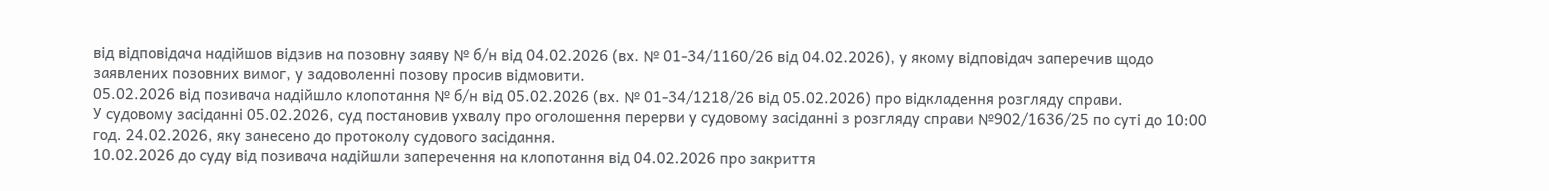від відповідача надійшов відзив на позовну заяву № б/н від 04.02.2026 (вх. № 01-34/1160/26 від 04.02.2026), у якому відповідач заперечив щодо заявлених позовних вимог, у задоволенні позову просив відмовити.
05.02.2026 від позивача надійшло клопотання № б/н від 05.02.2026 (вх. № 01-34/1218/26 від 05.02.2026) про відкладення розгляду справи.
У судовому засіданні 05.02.2026, суд постановив ухвалу про оголошення перерви у судовому засіданні з розгляду справи №902/1636/25 по суті до 10:00 год. 24.02.2026, яку занесено до протоколу судового засідання.
10.02.2026 до суду від позивача надійшли заперечення на клопотання від 04.02.2026 про закриття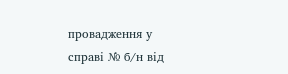провадження у справі № б/н від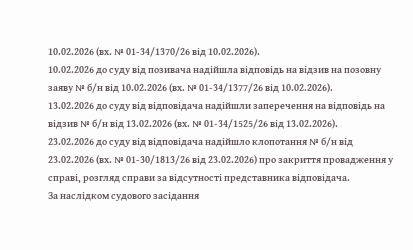10.02.2026 (вх. № 01-34/1370/26 від 10.02.2026).
10.02.2026 до суду від позивача надійшла відповідь на відзив на позовну заяву № б/н від 10.02.2026 (вх. № 01-34/1377/26 від 10.02.2026).
13.02.2026 до суду від відповідача надійшли заперечення на відповідь на відзив № б/н від 13.02.2026 (вх. № 01-34/1525/26 від 13.02.2026).
23.02.2026 до суду від відповідача надійшло клопотання № б/н від 23.02.2026 (вх. № 01-30/1813/26 від 23.02.2026) про закриття провадження у справі, розгляд справи за відсутності представника відповідача.
За наслідком судового засідання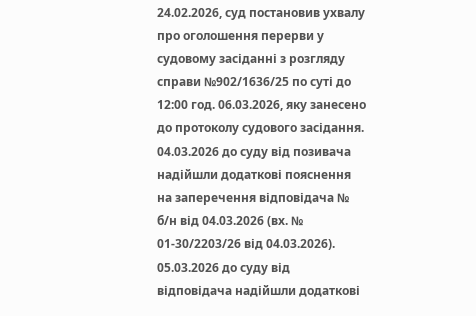24.02.2026, суд постановив ухвалу про оголошення перерви у судовому засіданні з розгляду справи №902/1636/25 по суті до 12:00 год. 06.03.2026, яку занесено до протоколу судового засідання.
04.03.2026 до суду від позивача надійшли додаткові пояснення на заперечення відповідача № б/н від 04.03.2026 (вх. № 01-30/2203/26 від 04.03.2026).
05.03.2026 до суду від відповідача надійшли додаткові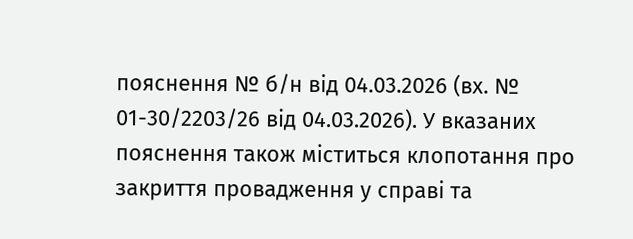пояснення № б/н від 04.03.2026 (вх. № 01-30/2203/26 від 04.03.2026). У вказаних пояснення також міститься клопотання про закриття провадження у справі та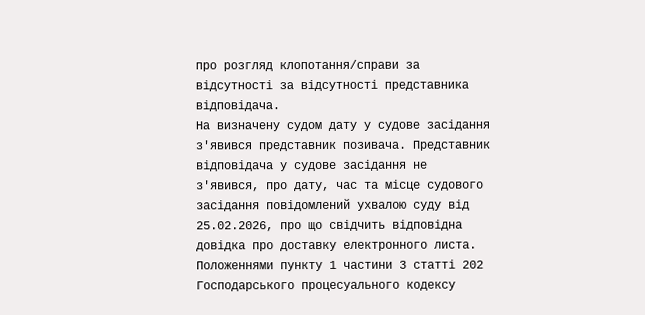про розгляд клопотання/справи за відсутності за відсутності представника відповідача.
На визначену судом дату у судове засідання з'явився представник позивача. Представник відповідача у судове засідання не з'явився, про дату, час та місце судового засідання повідомлений ухвалою суду від 25.02.2026, про що свідчить відповідна довідка про доставку електронного листа.
Положеннями пункту 1 частини 3 статті 202 Господарського процесуального кодексу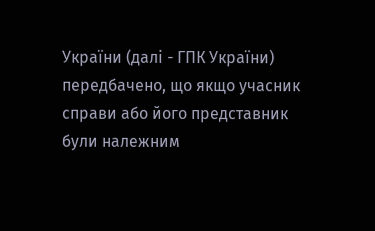України (далі - ГПК України) передбачено, що якщо учасник справи або його представник були належним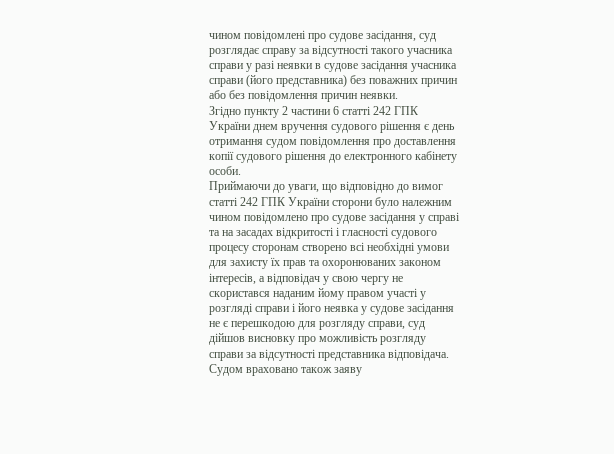чином повідомлені про судове засідання, суд розглядає справу за відсутності такого учасника справи у разі неявки в судове засідання учасника справи (його представника) без поважних причин або без повідомлення причин неявки.
Згідно пункту 2 частини 6 статті 242 ГПК України днем вручення судового рішення є день отримання судом повідомлення про доставлення копії судового рішення до електронного кабінету особи.
Приймаючи до уваги, що відповідно до вимог статті 242 ГПК України сторони було належним чином повідомлено про судове засідання у справі та на засадах відкритості і гласності судового процесу сторонам створено всі необхідні умови для захисту їх прав та охоронюваних законом інтересів, а відповідач у свою чергу не скористався наданим йому правом участі у розгляді справи і його неявка у судове засідання не є перешкодою для розгляду справи, суд дійшов висновку про можливість розгляду справи за відсутності представника відповідача.
Судом враховано також заяву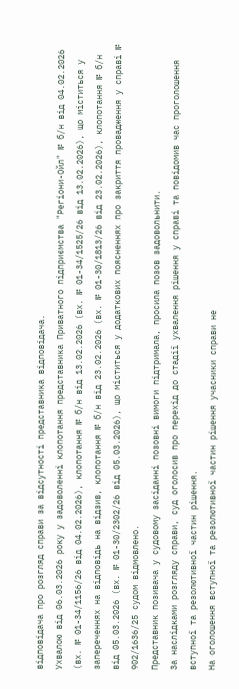відповідача про розгляд справи за відсутності представника відповідача.
Ухвалою від 06.03.2026 року у задоволенні клопотання представника Приватного підприємства "Регіони-Ойл" № б/н від 04.02.2026 (вх. № 01-34/1156/26 від 04.02.2026), клопотання № б/н від 13.02.2026 (вх. № 01-34/1525/26 від 13.02.2026), що міститься у запереченнях на відповідь на відзив, клопотання № б/н від 23.02.2026 (вх. № 01-30/1813/26 від 23.02.2026), клопотання № б/н від 05.03.2026 (вх. № 01-30/2302/26 від 05.03.2026), що міститься у додаткових поясненнях про закриття провадження у справі № 902/1636/25 судом відмовлено.
Представник позивача у судовому засіданні позовні вимоги підтримала, просила позов задовольнити.
За наслідками розгляду справи, суд оголосив про перехід до стадії ухвалення рішення у справі та повідомив час проголошення вступної та резолютивної частин рішення.
На оголошення вступної та резолютивної частин рішення учасники справи не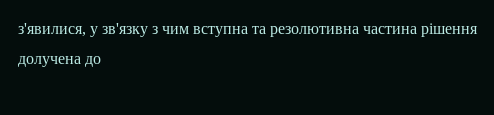з'явилися, у зв'язку з чим вступна та резолютивна частина рішення долучена до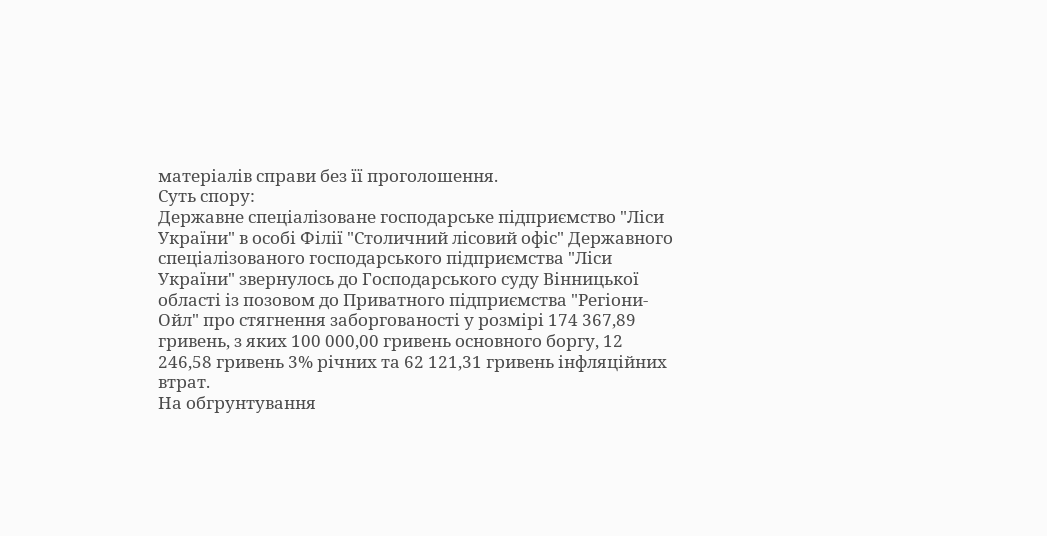матеріалів справи без її проголошення.
Суть спору:
Державне спеціалізоване господарське підприємство "Ліси України" в особі Філії "Столичний лісовий офіс" Державного спеціалізованого господарського підприємства "Ліси України" звернулось до Господарського суду Вінницької області із позовом до Приватного підприємства "Регіони-Ойл" про стягнення заборгованості у розмірі 174 367,89 гривень, з яких 100 000,00 гривень основного боргу, 12 246,58 гривень 3% річних та 62 121,31 гривень інфляційних втрат.
На обгрунтування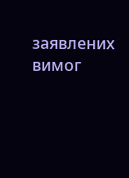заявлених вимог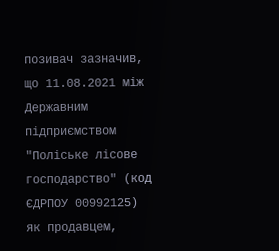позивач зазначив, що 11.08.2021 між Державним підприємством "Поліське лісове господарство" (код ЄДРПОУ 00992125) як продавцем,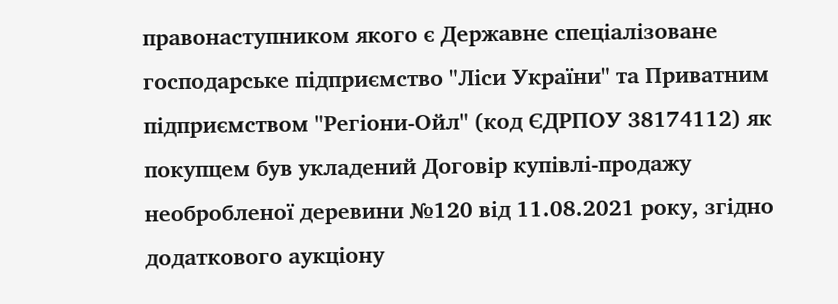правонаступником якого є Державне спеціалізоване господарське підприємство "Ліси України" та Приватним підприємством "Регіони-Ойл" (код ЄДРПОУ 38174112) як покупцем був укладений Договір купівлі-продажу необробленої деревини №120 від 11.08.2021 року, згідно додаткового аукціону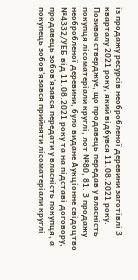із продажу ресурсів необробленої деревини заготівлі 3 кварталу 2021 року, який відбувся 11.08.2021 року.
Позивач стверджує, що продавець передав у власність покупця лісоматеріали круглі, лот №80, 81. З продажу необробленої деревини, було видане Аукціонне свідоцтво №4332/УЕБ від 11.08.2021 року та на підставі договору, продавець зобов'язався передати у власність покупця, а покупець зобов'язався прийняти лісоматеріали круглі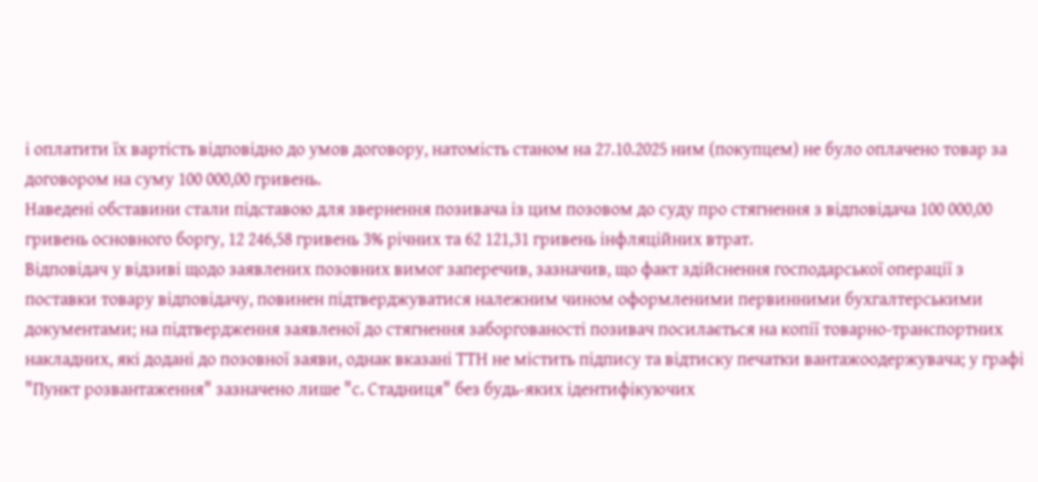і оплатити їх вартість відповідно до умов договору, натомість станом на 27.10.2025 ним (покупцем) не було оплачено товар за договором на суму 100 000,00 гривень.
Наведені обставини стали підставою для звернення позивача із цим позовом до суду про стягнення з відповідача 100 000,00 гривень основного боргу, 12 246,58 гривень 3% річних та 62 121,31 гривень інфляційних втрат.
Відповідач у відзиві щодо заявлених позовних вимог заперечив, зазначив, що факт здійснення господарської операції з поставки товару відповідачу, повинен підтверджуватися належним чином оформленими первинними бухгалтерськими документами; на підтвердження заявленої до стягнення заборгованості позивач посилається на копії товарно-транспортних накладних, які додані до позовної заяви, однак вказані ТТН не містить підпису та відтиску печатки вантажоодержувача; у графі "Пункт розвантаження" зазначено лише "с. Стадниця" без будь-яких ідентифікуючих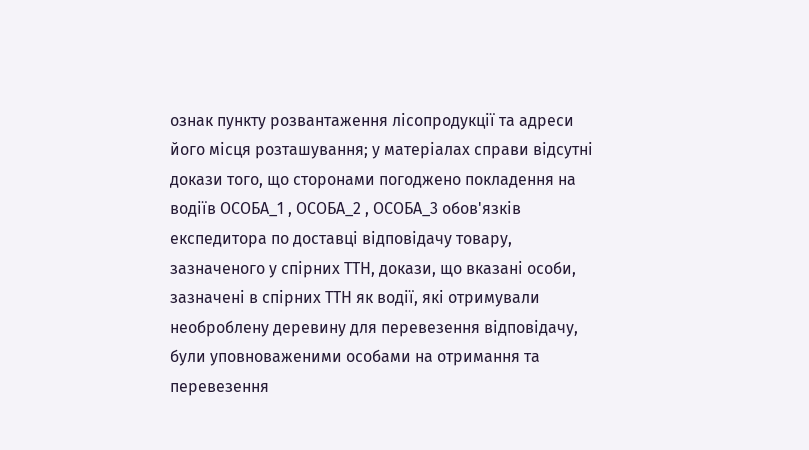ознак пункту розвантаження лісопродукції та адреси його місця розташування; у матеріалах справи відсутні докази того, що сторонами погоджено покладення на водіїв ОСОБА_1 , ОСОБА_2 , ОСОБА_3 обов'язків експедитора по доставці відповідачу товару, зазначеного у спірних ТТН, докази, що вказані особи, зазначені в спірних ТТН як водії, які отримували необроблену деревину для перевезення відповідачу, були уповноваженими особами на отримання та перевезення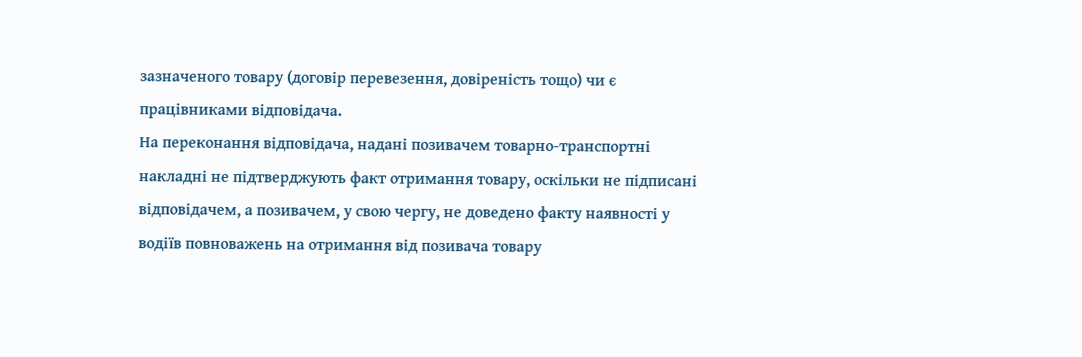зазначеного товару (договір перевезення, довіреність тощо) чи є працівниками відповідача.
На переконання відповідача, надані позивачем товарно-транспортні накладні не підтверджують факт отримання товару, оскільки не підписані відповідачем, а позивачем, у свою чергу, не доведено факту наявності у водіїв повноважень на отримання від позивача товару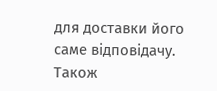для доставки його саме відповідачу.
Також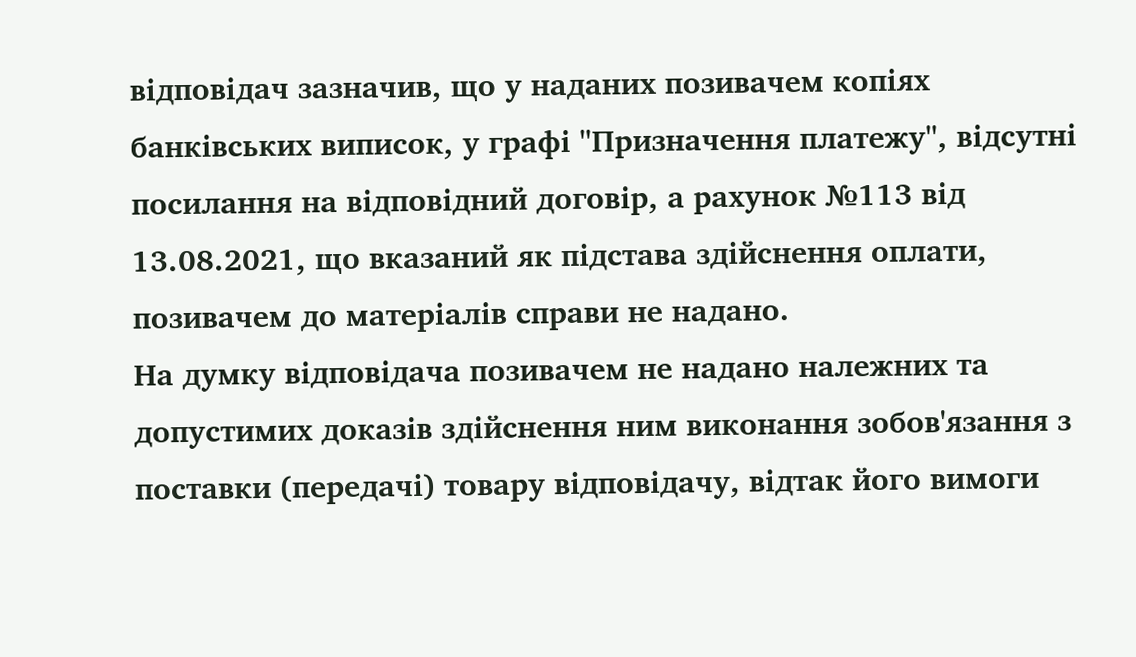відповідач зазначив, що у наданих позивачем копіях банківських виписок, у графі "Призначення платежу", відсутні посилання на відповідний договір, а рахунок №113 від 13.08.2021, що вказаний як підстава здійснення оплати, позивачем до матеріалів справи не надано.
На думку відповідача позивачем не надано належних та допустимих доказів здійснення ним виконання зобов'язання з поставки (передачі) товару відповідачу, відтак його вимоги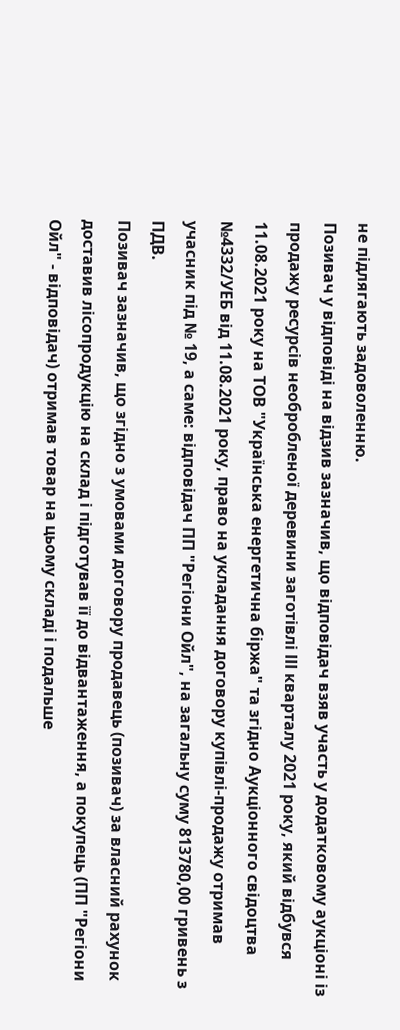не підлягають задоволенню.
Позивач у відповіді на відзив зазначив, що відповідач взяв участь у додатковому аукціоні із продажу ресурсів необробленої деревини заготівлі ІІІ кварталу 2021 року, який відбувся 11.08.2021 року на ТОВ "Українська енергетична біржа" та згідно Аукціонного свідоцтва №4332/УЕБ від 11.08.2021 року, право на укладання договору купівлі-продажу отримав учасник під № 19, а саме: відповідач ПП "Регіони Ойл", на загальну суму 813780,00 гривень з ПДВ.
Позивач зазначив, що згідно з умовами договору продавець (позивач) за власний рахунок доставив лісопродукцію на склад і підготував її до відвантаження, а покупець (ПП "Регіони Ойл" - відповідач) отримав товар на цьому складі і подальше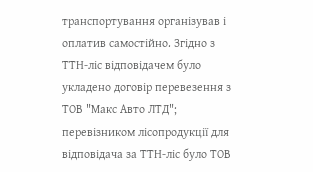транспортування організував і оплатив самостійно. Згідно з ТТН-ліс відповідачем було укладено договір перевезення з ТОВ "Макс Авто ЛТД"; перевізником лісопродукції для відповідача за ТТН-ліс було ТОВ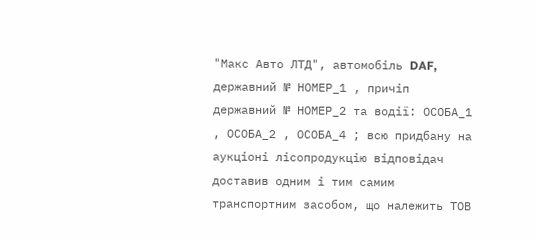"Макс Авто ЛТД", автомобіль DAF, державний № НОМЕР_1 , причіп державний № НОМЕР_2 та водії: ОСОБА_1 , ОСОБА_2 , ОСОБА_4 ; всю придбану на аукціоні лісопродукцію відповідач доставив одним і тим самим транспортним засобом, що належить ТОВ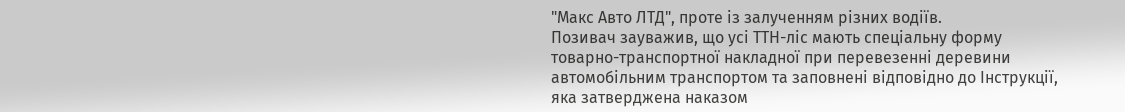"Макс Авто ЛТД", проте із залученням різних водіїв.
Позивач зауважив, що усі ТТН-ліс мають спеціальну форму товарно-транспортної накладної при перевезенні деревини автомобільним транспортом та заповнені відповідно до Інструкції, яка затверджена наказом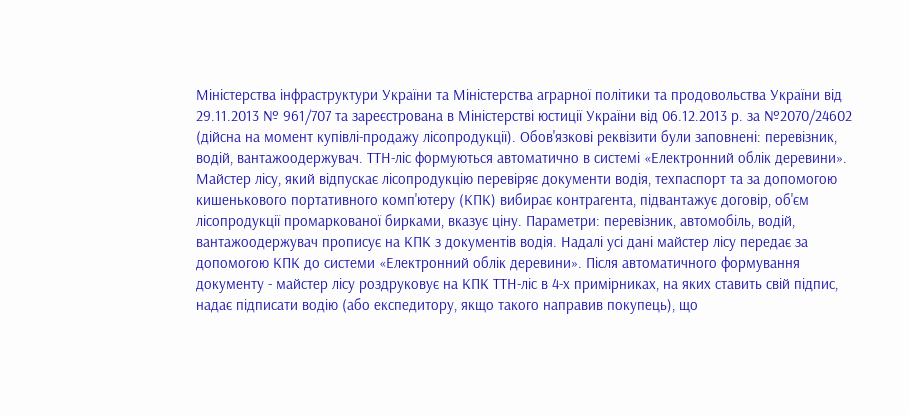Міністерства інфраструктури України та Міністерства аграрної політики та продовольства України від 29.11.2013 № 961/707 та зареєстрована в Міністерстві юстиції України від 06.12.2013 р. за №2070/24602 (дійсна на момент купівлі-продажу лісопродукції). Обов'язкові реквізити були заповнені: перевізник, водій, вантажоодержувач. ТТН-ліс формуються автоматично в системі «Електронний облік деревини». Майстер лісу, який відпускає лісопродукцію перевіряє документи водія, техпаспорт та за допомогою кишенькового портативного комп'ютеру (КПК) вибирає контрагента, підвантажує договір, об'єм лісопродукції промаркованої бирками, вказує ціну. Параметри: перевізник, автомобіль, водій, вантажоодержувач прописує на КПК з документів водія. Надалі усі дані майстер лісу передає за допомогою КПК до системи «Електронний облік деревини». Після автоматичного формування документу - майстер лісу роздруковує на КПК ТТН-ліс в 4-х примірниках, на яких ставить свій підпис, надає підписати водію (або експедитору, якщо такого направив покупець), що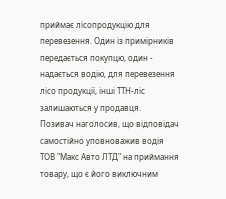приймає лісопродукцію для перевезення. Один із примірників передається покупцю, один - надається водію, для перевезення лісо продукції, інші ТТН-ліс залишаються у продавця.
Позивач наголосив, що відповідач самостійно уповноважив водія ТОВ "Макс Авто ЛТД" на приймання товару, що є його виключним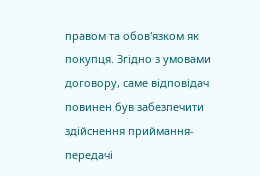правом та обов'язком як покупця. Згідно з умовами договору, саме відповідач повинен був забезпечити здійснення приймання-передачі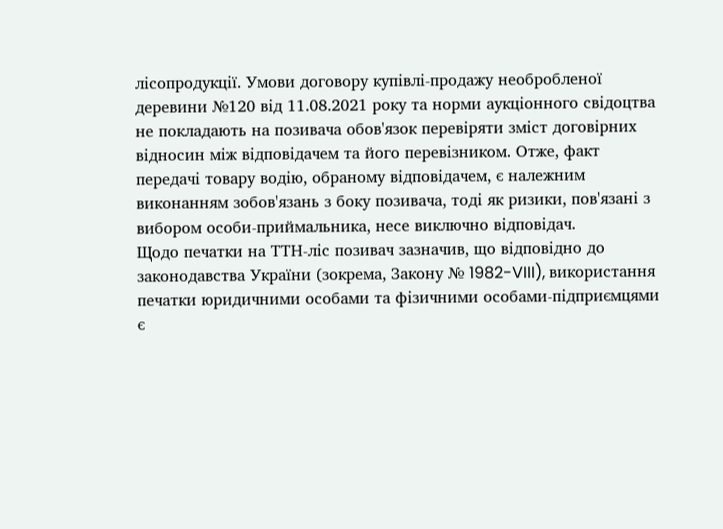лісопродукції. Умови договору купівлі-продажу необробленої деревини №120 від 11.08.2021 року та норми аукціонного свідоцтва не покладають на позивача обов'язок перевіряти зміст договірних відносин між відповідачем та його перевізником. Отже, факт передачі товару водію, обраному відповідачем, є належним виконанням зобов'язань з боку позивача, тоді як ризики, пов'язані з вибором особи-приймальника, несе виключно відповідач.
Щодо печатки на ТТН-ліс позивач зазначив, що відповідно до законодавства України (зокрема, Закону № 1982-VIII), використання печатки юридичними особами та фізичними особами-підприємцями є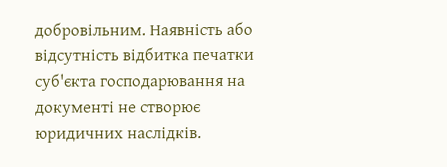добровільним. Наявність або відсутність відбитка печатки суб'єкта господарювання на документі не створює юридичних наслідків.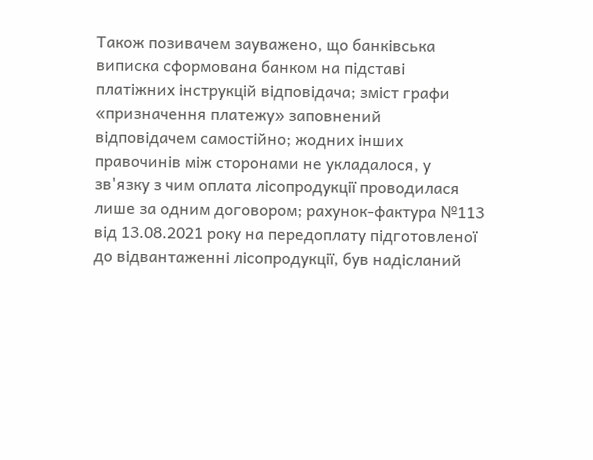Також позивачем зауважено, що банківська виписка сформована банком на підставі платіжних інструкцій відповідача; зміст графи «призначення платежу» заповнений відповідачем самостійно; жодних інших правочинів між сторонами не укладалося, у зв'язку з чим оплата лісопродукції проводилася лише за одним договором; рахунок-фактура №113 від 13.08.2021 року на передоплату підготовленої до відвантаженні лісопродукції, був надісланий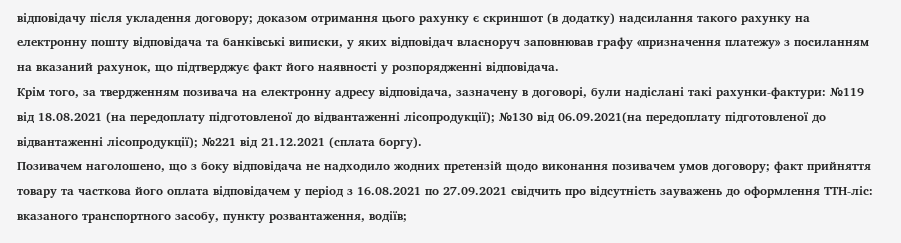відповідачу після укладення договору; доказом отримання цього рахунку є скриншот (в додатку) надсилання такого рахунку на електронну пошту відповідача та банківські виписки, у яких відповідач власноруч заповнював графу «призначення платежу» з посиланням на вказаний рахунок, що підтверджує факт його наявності у розпорядженні відповідача.
Крім того, за твердженням позивача на електронну адресу відповідача, зазначену в договорі, були надіслані такі рахунки-фактури: №119 від 18.08.2021 (на передоплату підготовленої до відвантаженні лісопродукції); №130 від 06.09.2021(на передоплату підготовленої до відвантаженні лісопродукції); №221 від 21.12.2021 (сплата боргу).
Позивачем наголошено, що з боку відповідача не надходило жодних претензій щодо виконання позивачем умов договору; факт прийняття товару та часткова його оплата відповідачем у період з 16.08.2021 по 27.09.2021 свідчить про відсутність зауважень до оформлення ТТН-ліс: вказаного транспортного засобу, пункту розвантаження, водіїв;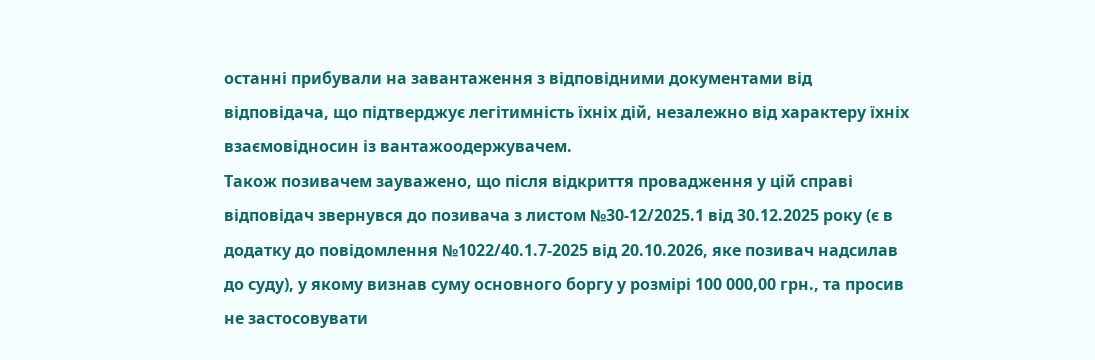останні прибували на завантаження з відповідними документами від відповідача, що підтверджує легітимність їхніх дій, незалежно від характеру їхніх взаємовідносин із вантажоодержувачем.
Також позивачем зауважено, що після відкриття провадження у цій справі відповідач звернувся до позивача з листом №30-12/2025.1 від 30.12.2025 року (є в додатку до повідомлення №1022/40.1.7-2025 від 20.10.2026, яке позивач надсилав до суду), у якому визнав суму основного боргу у розмірі 100 000,00 грн., та просив не застосовувати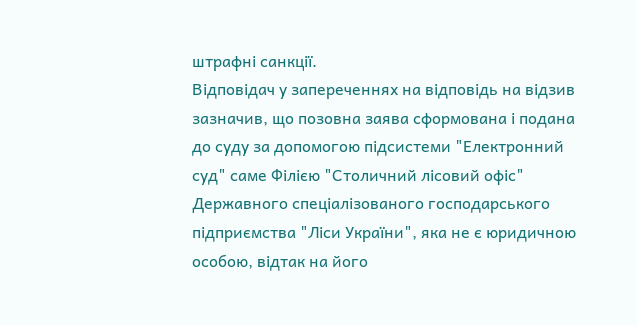штрафні санкції.
Відповідач у запереченнях на відповідь на відзив зазначив, що позовна заява сформована і подана до суду за допомогою підсистеми "Електронний суд" саме Філією "Столичний лісовий офіс" Державного спеціалізованого господарського підприємства "Ліси України", яка не є юридичною особою, відтак на його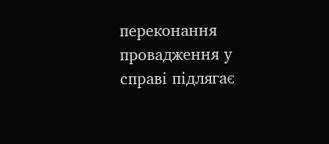переконання провадження у справі підлягає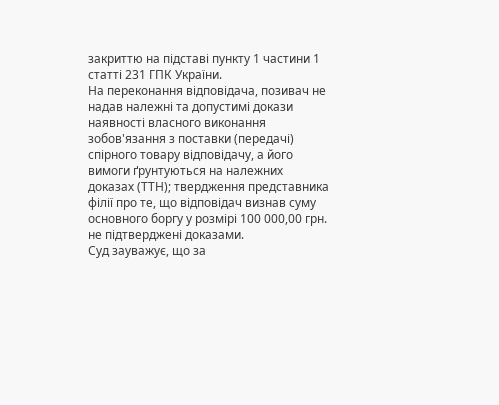закриттю на підставі пункту 1 частини 1 статті 231 ГПК України.
На переконання відповідача, позивач не надав належні та допустимі докази наявності власного виконання зобов'язання з поставки (передачі) спірного товару відповідачу, а його вимоги ґрунтуються на належних доказах (ТТН); твердження представника філії про те, що відповідач визнав суму основного боргу у розмірі 100 000,00 грн. не підтверджені доказами.
Суд зауважує, що за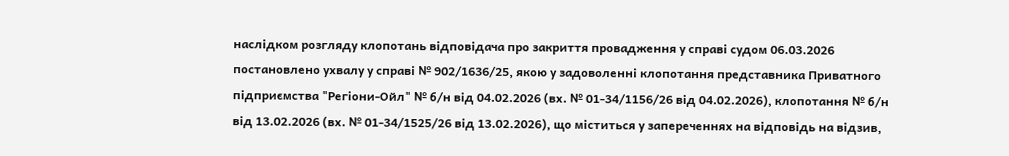наслідком розгляду клопотань відповідача про закриття провадження у справі судом 06.03.2026 постановлено ухвалу у справі № 902/1636/25, якою у задоволенні клопотання представника Приватного підприємства "Регіони-Ойл" № б/н від 04.02.2026 (вх. № 01-34/1156/26 від 04.02.2026), клопотання № б/н від 13.02.2026 (вх. № 01-34/1525/26 від 13.02.2026), що міститься у запереченнях на відповідь на відзив,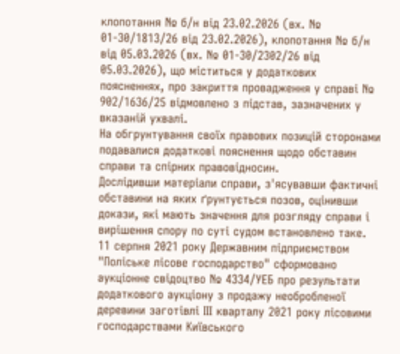клопотання № б/н від 23.02.2026 (вх. № 01-30/1813/26 від 23.02.2026), клопотання № б/н від 05.03.2026 (вх. № 01-30/2302/26 від 05.03.2026), що міститься у додаткових поясненнях, про закриття провадження у справі № 902/1636/25 відмовлено з підстав, зазначених у вказаній ухвалі.
На обгрунтування своїх правових позицій сторонами подавалися додаткові пояснення щодо обставин справи та спірних правовідносин.
Дослідивши матеріали справи, з'ясувавши фактичні обставини на яких ґрунтується позов, оцінивши докази, які мають значення для розгляду справи і вирішення спору по суті судом встановлено таке.
11 серпня 2021 року Державним підприємством "Поліське лісове господарство" сформовано аукціонне свідоцтво № 4334/УЕБ про результати додаткового аукціону з продажу необробленої деревини заготівлі ІІІ кварталу 2021 року лісовими господарствами Київського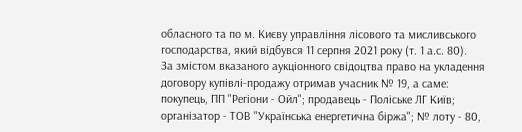обласного та по м. Києву управління лісового та мисливського господарства, який відбувся 11 серпня 2021 року (т. 1 а.с. 80).
За змістом вказаного аукціонного свідоцтва право на укладення договору купівлі-продажу отримав учасник № 19, а саме: покупець, ПП "Регіони - Ойл"; продавець - Поліське ЛГ Київ; організатор - ТОВ "Українська енергетична біржа"; № лоту - 80,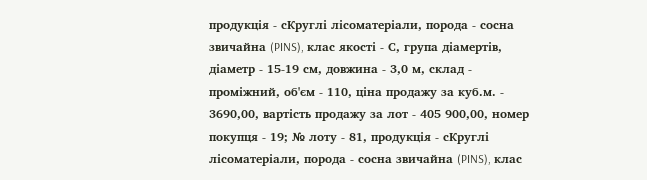продукція - сКруглі лісоматеріали, порода - сосна звичайна (PINS), клас якості - С, група діамертів, діаметр - 15-19 см, довжина - 3,0 м, склад - проміжний, об'єм - 110, ціна продажу за куб.м. - 3690,00, вартість продажу за лот - 405 900,00, номер покупця - 19; № лоту - 81, продукція - сКруглі лісоматеріали, порода - сосна звичайна (PINS), клас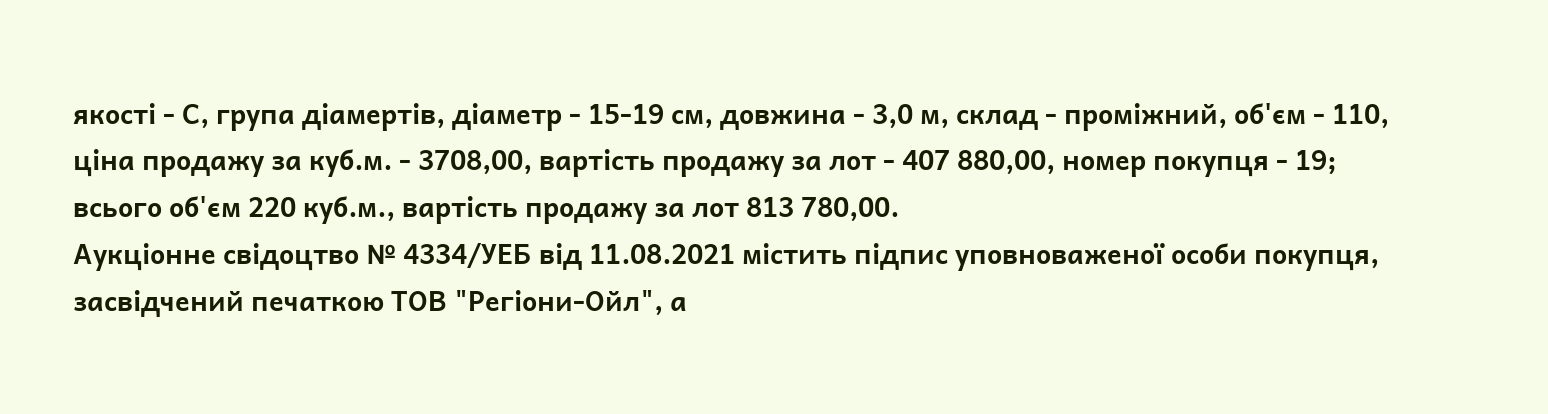якості - С, група діамертів, діаметр - 15-19 см, довжина - 3,0 м, склад - проміжний, об'єм - 110, ціна продажу за куб.м. - 3708,00, вартість продажу за лот - 407 880,00, номер покупця - 19; всього об'єм 220 куб.м., вартість продажу за лот 813 780,00.
Аукціонне свідоцтво № 4334/УЕБ від 11.08.2021 містить підпис уповноваженої особи покупця, засвідчений печаткою ТОВ "Регіони-Ойл", а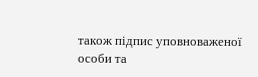також підпис уповноваженої особи та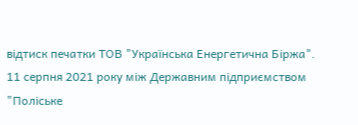відтиск печатки ТОВ "Українська Енергетична Біржа".
11 серпня 2021 року між Державним підприємством "Поліське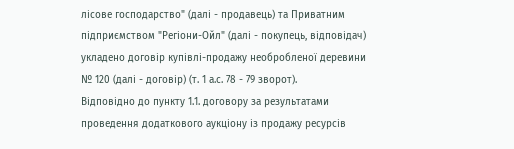лісове господарство" (далі - продавець) та Приватним підприємством "Регіони-Ойл" (далі - покупець, відповідач) укладено договір купівлі-продажу необробленої деревини № 120 (далі - договір) (т. 1 а.с. 78 - 79 зворот).
Відповідно до пункту 1.1. договору за результатами проведення додаткового аукціону із продажу ресурсів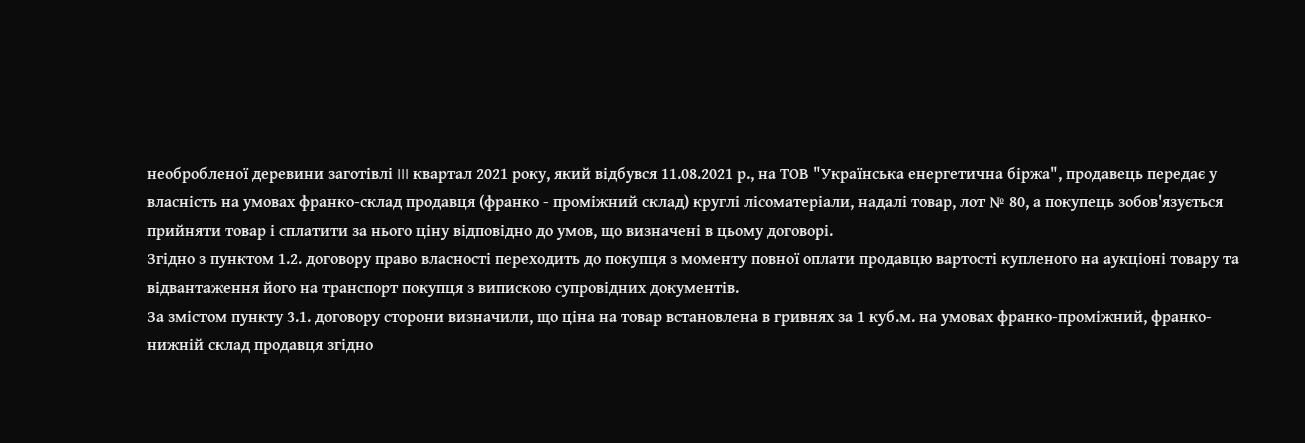необробленої деревини заготівлі III квартал 2021 року, який відбувся 11.08.2021 р., на ТОВ "Українська енергетична біржа", продавець передає у власність на умовах франко-склад продавця (франко - проміжний склад) круглі лісоматеріали, надалі товар, лот № 80, а покупець зобов'язується прийняти товар і сплатити за нього ціну відповідно до умов, що визначені в цьому договорі.
Згідно з пунктом 1.2. договору право власності переходить до покупця з моменту повної оплати продавцю вартості купленого на аукціоні товару та відвантаження його на транспорт покупця з випискою супровідних документів.
За змістом пункту 3.1. договору сторони визначили, що ціна на товар встановлена в гривнях за 1 куб.м. на умовах франко-проміжний, франко-нижній склад продавця згідно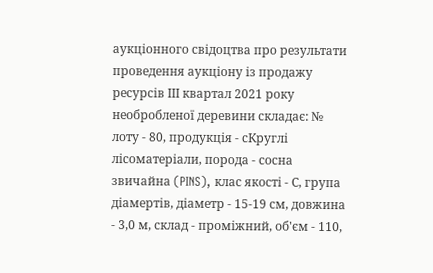аукціонного свідоцтва про результати проведення аукціону із продажу ресурсів ІІІ квартал 2021 року необробленої деревини складає: № лоту - 80, продукція - сКруглі лісоматеріали, порода - сосна звичайна (PINS), клас якості - С, група діамертів, діаметр - 15-19 см, довжина - 3,0 м, склад - проміжний, об'єм - 110,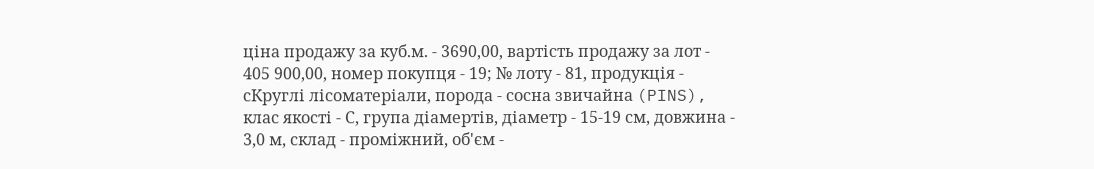ціна продажу за куб.м. - 3690,00, вартість продажу за лот - 405 900,00, номер покупця - 19; № лоту - 81, продукція - сКруглі лісоматеріали, порода - сосна звичайна (PINS), клас якості - С, група діамертів, діаметр - 15-19 см, довжина - 3,0 м, склад - проміжний, об'єм -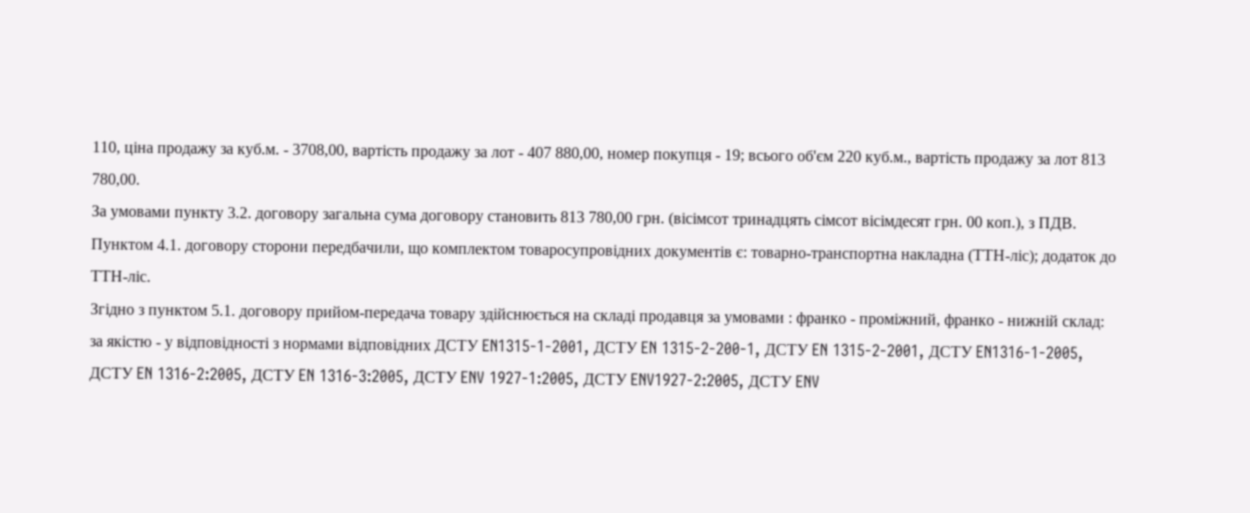110, ціна продажу за куб.м. - 3708,00, вартість продажу за лот - 407 880,00, номер покупця - 19; всього об'єм 220 куб.м., вартість продажу за лот 813 780,00.
За умовами пункту 3.2. договору загальна сума договору становить 813 780,00 грн. (вісімсот тринадцять сімсот вісімдесят грн. 00 коп.), з ПДВ.
Пунктом 4.1. договору сторони передбачили, що комплектом товаросупровідних документів є: товарно-транспортна накладна (ТТН-ліс); додаток до ТТН-ліс.
Згідно з пунктом 5.1. договору прийом-передача товару здійснюється на складі продавця за умовами : франко - проміжний, франко - нижній склад:
за якістю - у відповідності з нормами відповідних ДСТУ EN1315-1-2001, ДСТУ EN 1315-2-200-1, ДСТУ EN 1315-2-2001, ДСТУ EN1316-1-2005, ДСТУ EN 1316-2:2005, ДСТУ EN 1316-3:2005, ДСТУ ENV 1927-1:2005, ДСТУ ENV1927-2:2005, ДСТУ ENV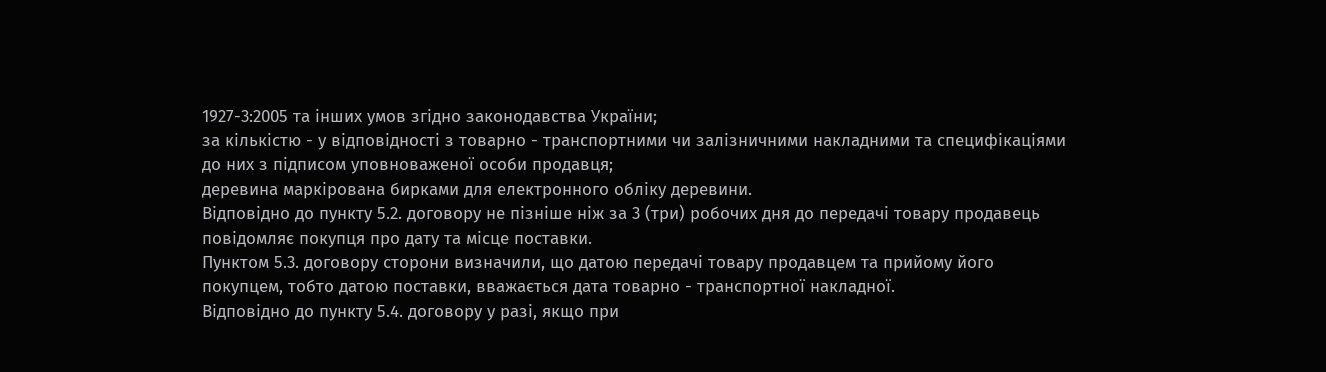1927-3:2005 та інших умов згідно законодавства України;
за кількістю - у відповідності з товарно - транспортними чи залізничними накладними та специфікаціями до них з підписом уповноваженої особи продавця;
деревина маркірована бирками для електронного обліку деревини.
Відповідно до пункту 5.2. договору не пізніше ніж за 3 (три) робочих дня до передачі товару продавець повідомляє покупця про дату та місце поставки.
Пунктом 5.3. договору сторони визначили, що датою передачі товару продавцем та прийому його покупцем, тобто датою поставки, вважається дата товарно - транспортної накладної.
Відповідно до пункту 5.4. договору у разі, якщо при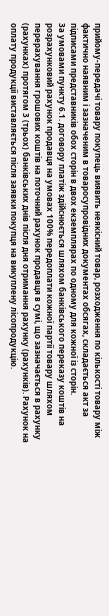прийому-передачі товару покупець виявить неякісний товар, розходження по кількості товару між фактично наявним і зазначеним в товаросупровідних документах обсягах, складається акт за підписами представників обох сторін в двох екземплярах по одному для кожної із сторін.
За умовами пункту 6.1. договору платіж здійснюється шляхом банківського переказу коштів на розрахунковий рахунок продавця на умовах 100% передоплати кожної партії товару шляхом перерахування грошових коштів на поточний рахунок продавця в сумі, що зазначається в рахунку (рахунках) протягом 3 (трьох) банківських днів після дня отримання рахунку (рахунків). Рахунок на оплату продукції виставляється після заявки покупця на викуплену лісопродукцію.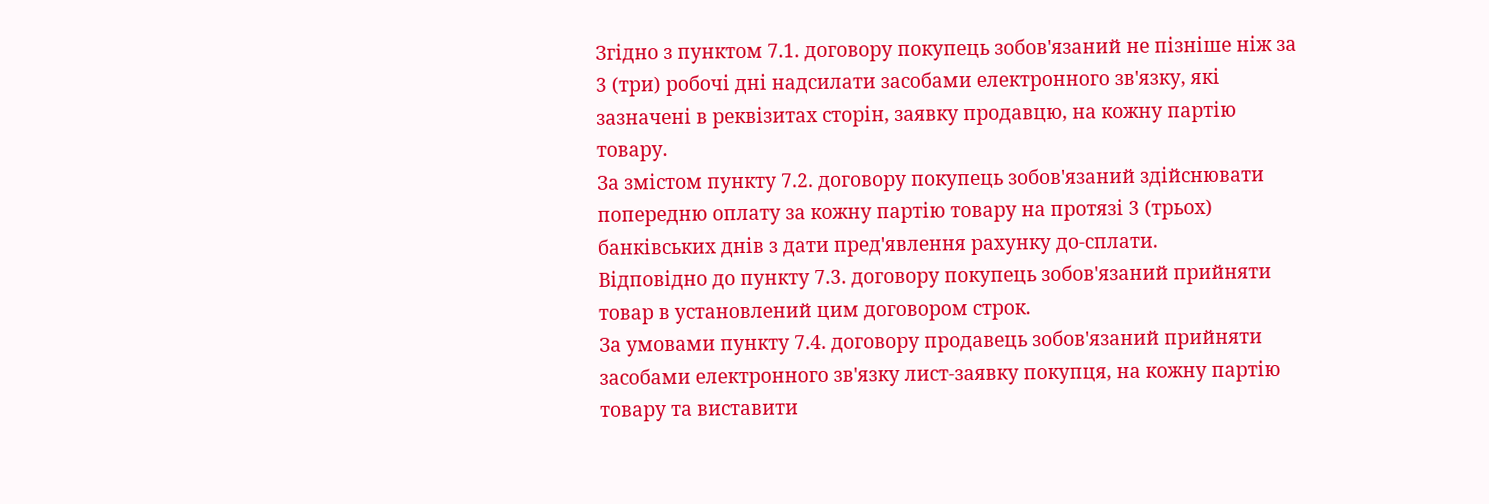Згідно з пунктом 7.1. договору покупець зобов'язаний не пізніше ніж за 3 (три) робочі дні надсилати засобами електронного зв'язку, які зазначені в реквізитах сторін, заявку продавцю, на кожну партію товару.
За змістом пункту 7.2. договору покупець зобов'язаний здійснювати попередню оплату за кожну партію товару на протязі 3 (трьох) банківських днів з дати пред'явлення рахунку до-сплати.
Відповідно до пункту 7.3. договору покупець зобов'язаний прийняти товар в установлений цим договором строк.
За умовами пункту 7.4. договору продавець зобов'язаний прийняти засобами електронного зв'язку лист-заявку покупця, на кожну партію товару та виставити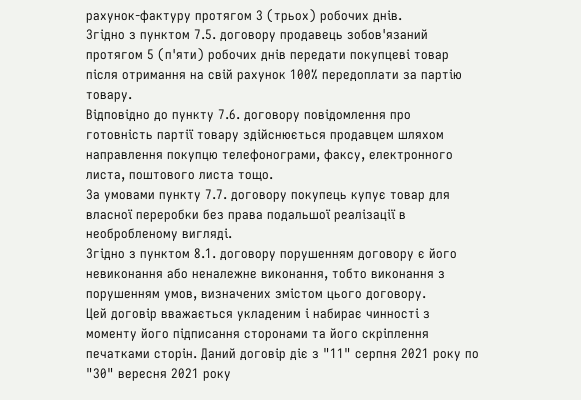рахунок-фактуру протягом 3 (трьох) робочих днів.
Згідно з пунктом 7.5. договору продавець зобов'язаний протягом 5 (п'яти) робочих днів передати покупцеві товар після отримання на свій рахунок 100% передоплати за партію товару.
Відповідно до пункту 7.6. договору повідомлення про готовність партії товару здійснюється продавцем шляхом направлення покупцю телефонограми, факсу, електронного листа, поштового листа тощо.
За умовами пункту 7.7. договору покупець купує товар для власної переробки без права подальшої реалізації в необробленому вигляді.
Згідно з пунктом 8.1. договору порушенням договору є його невиконання або неналежне виконання, тобто виконання з порушенням умов, визначених змістом цього договору.
Цей договір вважається укладеним і набирає чинності з моменту його підписання сторонами та його скріплення печатками сторін. Даний договір діє з "11" серпня 2021 року по "30" вересня 2021 року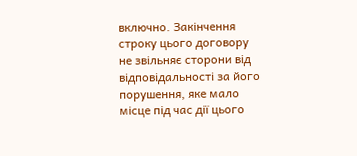включно. Закінчення строку цього договору не звільняє сторони від відповідальності за його порушення, яке мало місце під час дії цього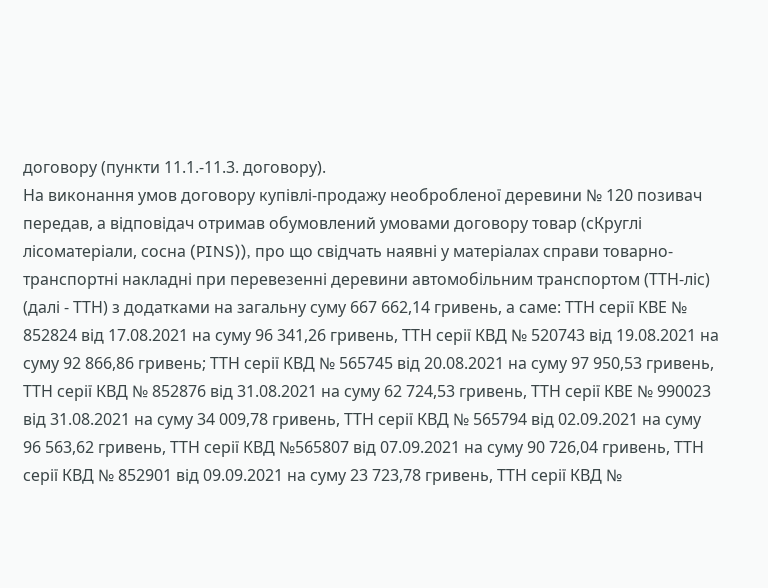договору (пункти 11.1.-11.3. договору).
На виконання умов договору купівлі-продажу необробленої деревини № 120 позивач передав, а відповідач отримав обумовлений умовами договору товар (сКруглі лісоматеріали, сосна (PINS)), про що свідчать наявні у матеріалах справи товарно-транспортні накладні при перевезенні деревини автомобільним транспортом (ТТН-ліс) (далі - ТТН) з додатками на загальну суму 667 662,14 гривень, а саме: ТТН серії КВЕ № 852824 від 17.08.2021 на суму 96 341,26 гривень, ТТН серії КВД № 520743 від 19.08.2021 на суму 92 866,86 гривень; ТТН серії КВД № 565745 від 20.08.2021 на суму 97 950,53 гривень, ТТН серії КВД № 852876 від 31.08.2021 на суму 62 724,53 гривень, ТТН серії КВЕ № 990023 від 31.08.2021 на суму 34 009,78 гривень, ТТН серії КВД № 565794 від 02.09.2021 на суму 96 563,62 гривень, ТТН серії КВД №565807 від 07.09.2021 на суму 90 726,04 гривень, ТТН серії КВД № 852901 від 09.09.2021 на суму 23 723,78 гривень, ТТН серії КВД №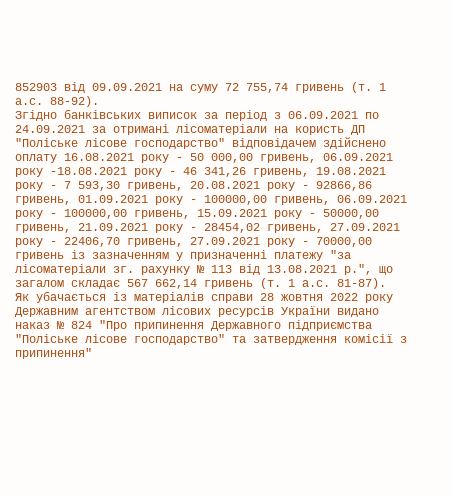852903 від 09.09.2021 на суму 72 755,74 гривень (т. 1 а.с. 88-92).
Згідно банківських виписок за період з 06.09.2021 по 24.09.2021 за отримані лісоматеріали на користь ДП "Поліське лісове господарство" відповідачем здійснено оплату 16.08.2021 року - 50 000,00 гривень, 06.09.2021 року -18.08.2021 року - 46 341,26 гривень, 19.08.2021 року - 7 593,30 гривень, 20.08.2021 року - 92866,86 гривень, 01.09.2021 року - 100000,00 гривень, 06.09.2021 року - 100000,00 гривень, 15.09.2021 року - 50000,00 гривень, 21.09.2021 року - 28454,02 гривень, 27.09.2021 року - 22406,70 гривень, 27.09.2021 року - 70000,00 гривень із зазначенням у призначенні платежу "за лісоматеріали зг. рахунку № 113 від 13.08.2021 р.", що загалом складає 567 662,14 гривень (т. 1 а.с. 81-87).
Як убачається із матеріалів справи 28 жовтня 2022 року Державним агентством лісових ресурсів України видано наказ № 824 "Про припинення Державного підприємства "Поліське лісове господарство" та затвердження комісії з припинення"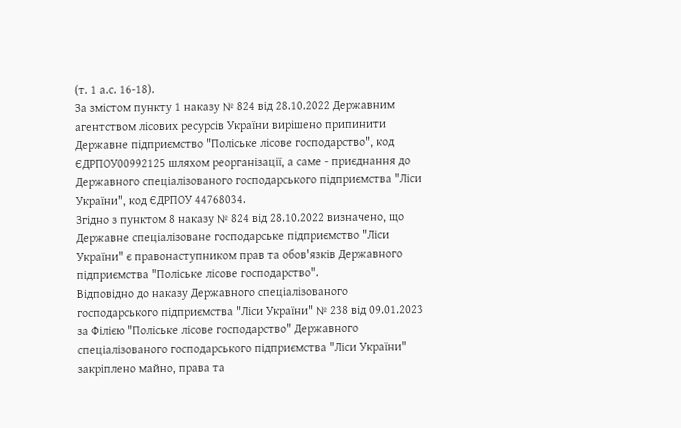(т. 1 а.с. 16-18).
За змістом пункту 1 наказу № 824 від 28.10.2022 Державним агентством лісових ресурсів України вирішено припинити Державне підприємство "Поліське лісове господарство", код ЄДРПОУ00992125 шляхом реорганізації, а саме - приєднання до Державного спеціалізованого господарського підприємства "Ліси України", код ЄДРПОУ 44768034.
Згідно з пунктом 8 наказу № 824 від 28.10.2022 визначено, що Державне спеціалізоване господарське підприємство "Ліси України" є правонаступником прав та обов'язків Державного підприємства "Поліське лісове господарство".
Відповідно до наказу Державного спеціалізованого господарського підприємства "Ліси України" № 238 від 09.01.2023 за Філією "Поліське лісове господарство" Державного спеціалізованого господарського підприємства "Ліси України" закріплено майно, права та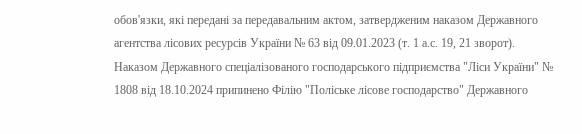обов'язки, які передані за передавальним актом, затвердженим наказом Державного агентства лісових ресурсів України № 63 від 09.01.2023 (т. 1 а.с. 19, 21 зворот).
Наказом Державного спеціалізованого господарського підприємства "Ліси України" № 1808 від 18.10.2024 припинено Філію "Поліське лісове господарство" Державного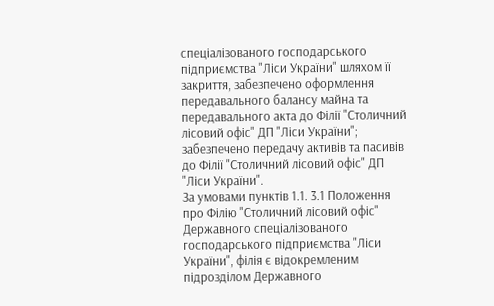спеціалізованого господарського підприємства "Ліси України" шляхом її закриття, забезпечено оформлення передавального балансу майна та передавального акта до Філії "Столичний лісовий офіс" ДП "Ліси України"; забезпечено передачу активів та пасивів до Філії "Столичний лісовий офіс" ДП "Ліси України".
За умовами пунктів 1.1. 3.1 Положення про Філію "Столичний лісовий офіс" Державного спеціалізованого господарського підприємства "Ліси України", філія є відокремленим підрозділом Державного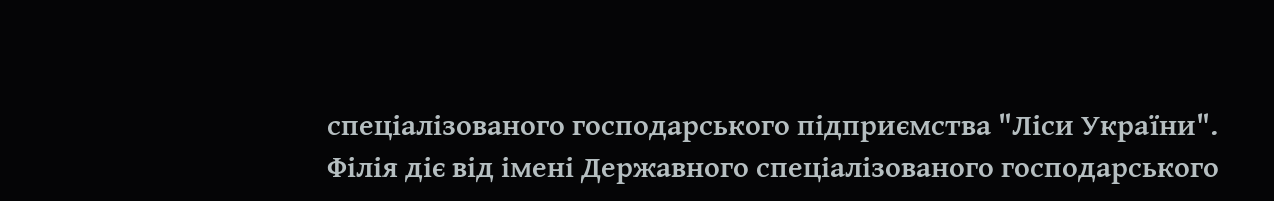спеціалізованого господарського підприємства "Ліси України". Філія діє від імені Державного спеціалізованого господарського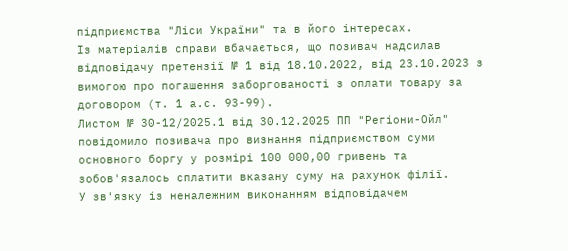підприємства "Ліси України" та в його інтересах.
Із матеріалів справи вбачається, що позивач надсилав відповідачу претензії № 1 від 18.10.2022, від 23.10.2023 з вимогою про погашення заборгованості з оплати товару за договором (т. 1 а.с. 93-99).
Листом № 30-12/2025.1 від 30.12.2025 ПП "Регіони-Ойл" повідомило позивача про визнання підприємством суми основного боргу у розмірі 100 000,00 гривень та зобов'язалось сплатити вказану суму на рахунок філії.
У зв'язку із неналежним виконанням відповідачем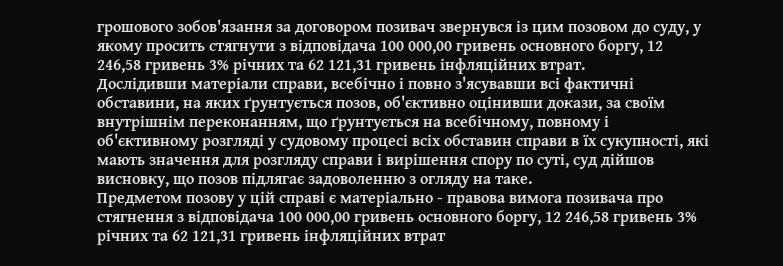грошового зобов'язання за договором позивач звернувся із цим позовом до суду, у якому просить стягнути з відповідача 100 000,00 гривень основного боргу, 12 246,58 гривень 3% річних та 62 121,31 гривень інфляційних втрат.
Дослідивши матеріали справи, всебічно і повно з'ясувавши всі фактичні обставини, на яких ґрунтується позов, об'єктивно оцінивши докази, за своїм внутрішнім переконанням, що ґрунтується на всебічному, повному і об'єктивному розгляді у судовому процесі всіх обставин справи в їх сукупності, які мають значення для розгляду справи і вирішення спору по суті, суд дійшов висновку, що позов підлягає задоволенню з огляду на таке.
Предметом позову у цій справі є матеріально - правова вимога позивача про стягнення з відповідача 100 000,00 гривень основного боргу, 12 246,58 гривень 3% річних та 62 121,31 гривень інфляційних втрат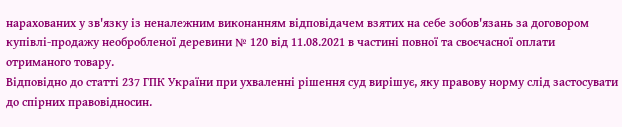нарахованих у зв'язку із неналежним виконанням відповідачем взятих на себе зобов'язань за договором купівлі-продажу необробленої деревини № 120 від 11.08.2021 в частині повної та своєчасної оплати отриманого товару.
Відповідно до статті 237 ГПК України при ухваленні рішення суд вирішує, яку правову норму слід застосувати до спірних правовідносин.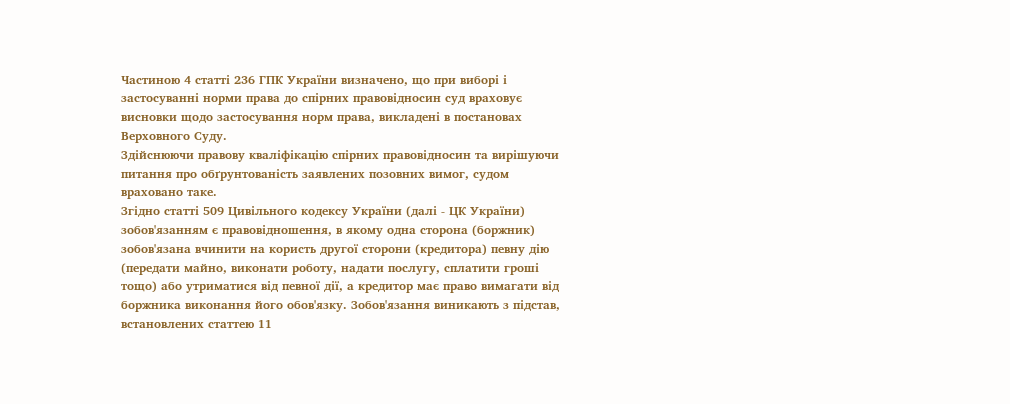Частиною 4 статті 236 ГПК України визначено, що при виборі і застосуванні норми права до спірних правовідносин суд враховує висновки щодо застосування норм права, викладені в постановах Верховного Суду.
Здійснюючи правову кваліфікацію спірних правовідносин та вирішуючи питання про обґрунтованість заявлених позовних вимог, судом враховано таке.
Згідно статті 509 Цивільного кодексу України (далі - ЦК України) зобов'язанням є правовідношення, в якому одна сторона (боржник) зобов'язана вчинити на користь другої сторони (кредитора) певну дію (передати майно, виконати роботу, надати послугу, сплатити гроші тощо) або утриматися від певної дії, а кредитор має право вимагати від боржника виконання його обов'язку. Зобов'язання виникають з підстав, встановлених статтею 11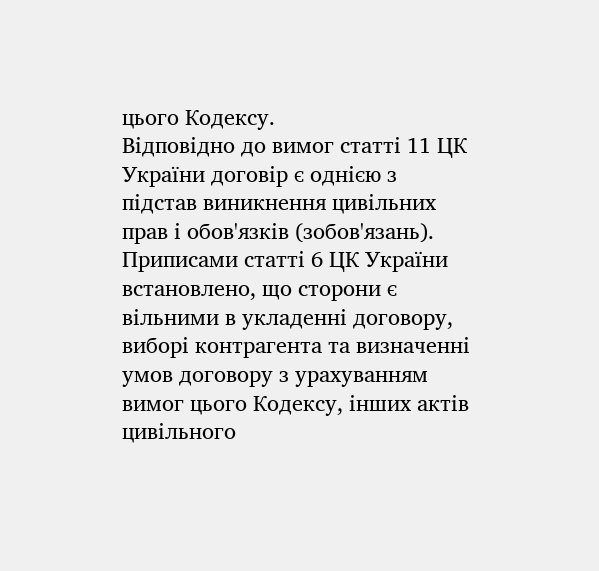цього Кодексу.
Відповідно до вимог статті 11 ЦК України договір є однією з підстав виникнення цивільних прав і обов'язків (зобов'язань).
Приписами статті 6 ЦК України встановлено, що сторони є вільними в укладенні договору, виборі контрагента та визначенні умов договору з урахуванням вимог цього Кодексу, інших актів цивільного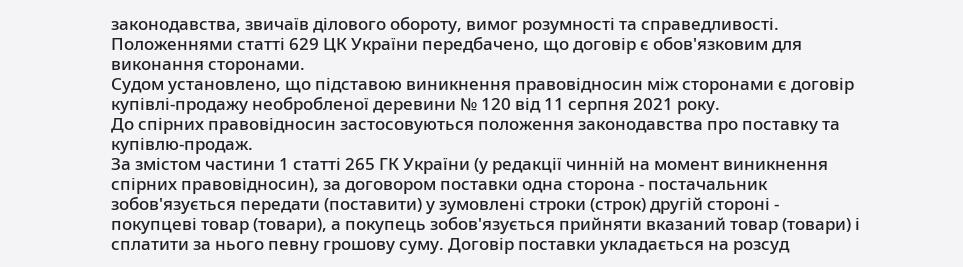законодавства, звичаїв ділового обороту, вимог розумності та справедливості.
Положеннями статті 629 ЦК України передбачено, що договір є обов'язковим для виконання сторонами.
Судом установлено, що підставою виникнення правовідносин між сторонами є договір купівлі-продажу необробленої деревини № 120 від 11 серпня 2021 року.
До спірних правовідносин застосовуються положення законодавства про поставку та купівлю-продаж.
За змістом частини 1 статті 265 ГК України (у редакції чинній на момент виникнення спірних правовідносин), за договором поставки одна сторона - постачальник зобов'язується передати (поставити) у зумовлені строки (строк) другій стороні - покупцеві товар (товари), а покупець зобов'язується прийняти вказаний товар (товари) і сплатити за нього певну грошову суму. Договір поставки укладається на розсуд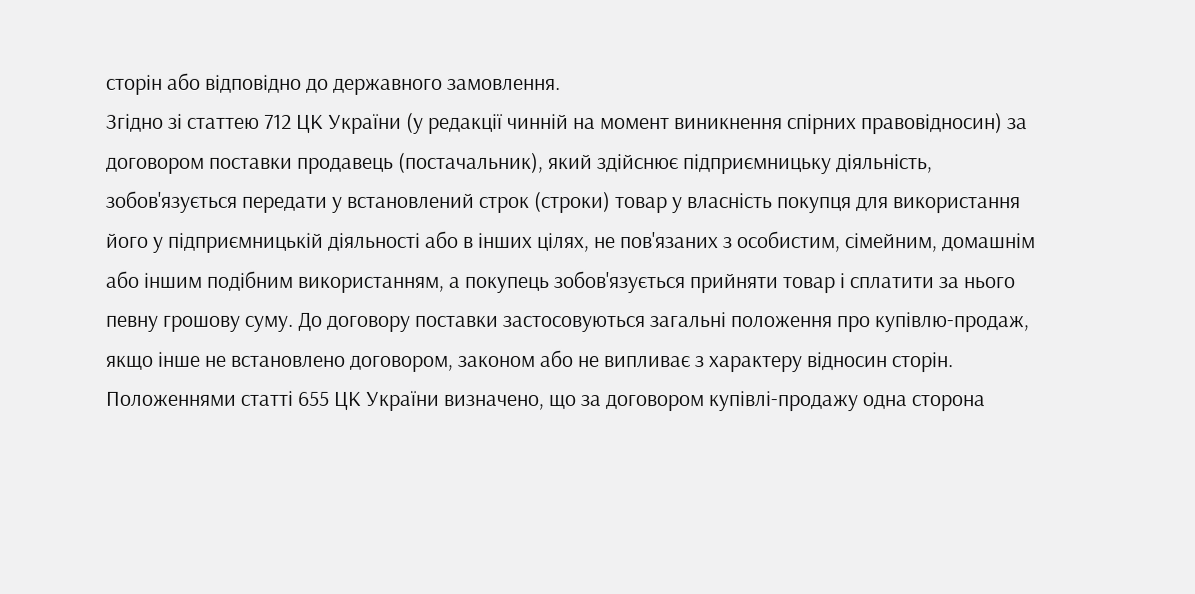сторін або відповідно до державного замовлення.
Згідно зі статтею 712 ЦК України (у редакції чинній на момент виникнення спірних правовідносин) за договором поставки продавець (постачальник), який здійснює підприємницьку діяльність, зобов'язується передати у встановлений строк (строки) товар у власність покупця для використання його у підприємницькій діяльності або в інших цілях, не пов'язаних з особистим, сімейним, домашнім або іншим подібним використанням, а покупець зобов'язується прийняти товар і сплатити за нього певну грошову суму. До договору поставки застосовуються загальні положення про купівлю-продаж, якщо інше не встановлено договором, законом або не випливає з характеру відносин сторін.
Положеннями статті 655 ЦК України визначено, що за договором купівлі-продажу одна сторона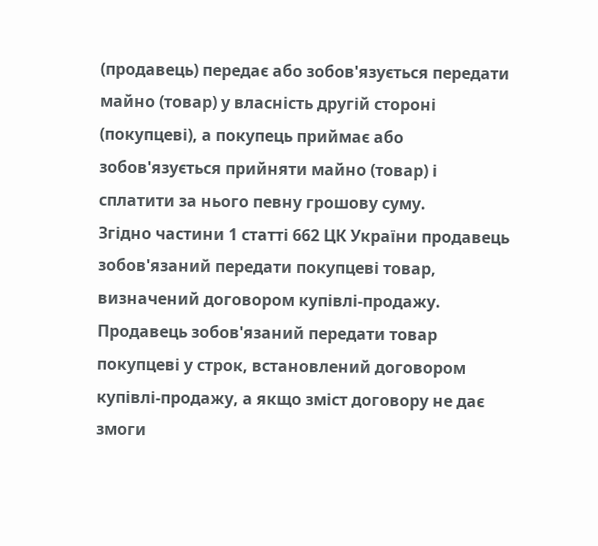(продавець) передає або зобов'язується передати майно (товар) у власність другій стороні (покупцеві), а покупець приймає або зобов'язується прийняти майно (товар) і сплатити за нього певну грошову суму.
Згідно частини 1 статті 662 ЦК України продавець зобов'язаний передати покупцеві товар, визначений договором купівлі-продажу.
Продавець зобов'язаний передати товар покупцеві у строк, встановлений договором купівлі-продажу, а якщо зміст договору не дає змоги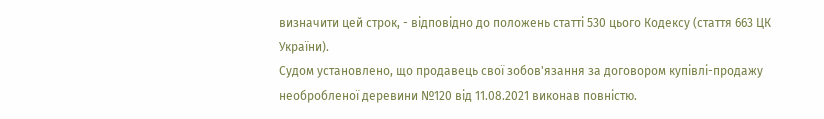визначити цей строк, - відповідно до положень статті 530 цього Кодексу (стаття 663 ЦК України).
Судом установлено, що продавець свої зобов'язання за договором купівлі-продажу необробленої деревини №120 від 11.08.2021 виконав повністю.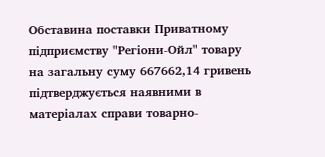Обставина поставки Приватному підприємству "Регіони-Ойл" товару на загальну суму 667662,14 гривень підтверджується наявними в матеріалах справи товарно-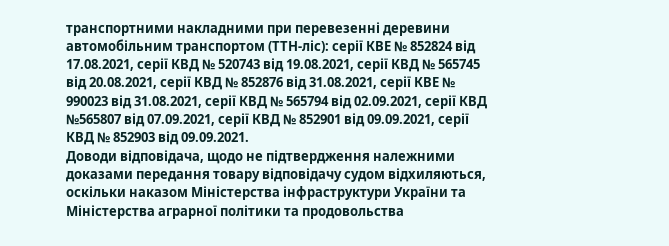транспортними накладними при перевезенні деревини автомобільним транспортом (ТТН-ліс): серії КВЕ № 852824 від 17.08.2021, серії КВД № 520743 від 19.08.2021, серії КВД № 565745 від 20.08.2021, серії КВД № 852876 від 31.08.2021, серії КВЕ № 990023 від 31.08.2021, серії КВД № 565794 від 02.09.2021, серії КВД №565807 від 07.09.2021, серії КВД № 852901 від 09.09.2021, серії КВД № 852903 від 09.09.2021.
Доводи відповідача, щодо не підтвердження належними доказами передання товару відповідачу судом відхиляються, оскільки наказом Міністерства інфраструктури України та Міністерства аграрної політики та продовольства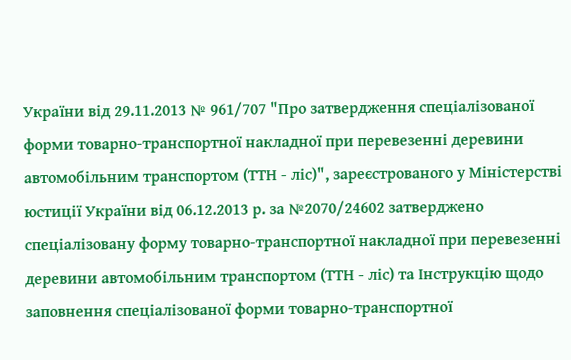України від 29.11.2013 № 961/707 "Про затвердження спеціалізованої форми товарно-транспортної накладної при перевезенні деревини автомобільним транспортом (ТТН - ліс)", зареєстрованого у Міністерстві юстиції України від 06.12.2013 р. за №2070/24602 затверджено спеціалізовану форму товарно-транспортної накладної при перевезенні деревини автомобільним транспортом (ТТН - ліс) та Інструкцію щодо заповнення спеціалізованої форми товарно-транспортної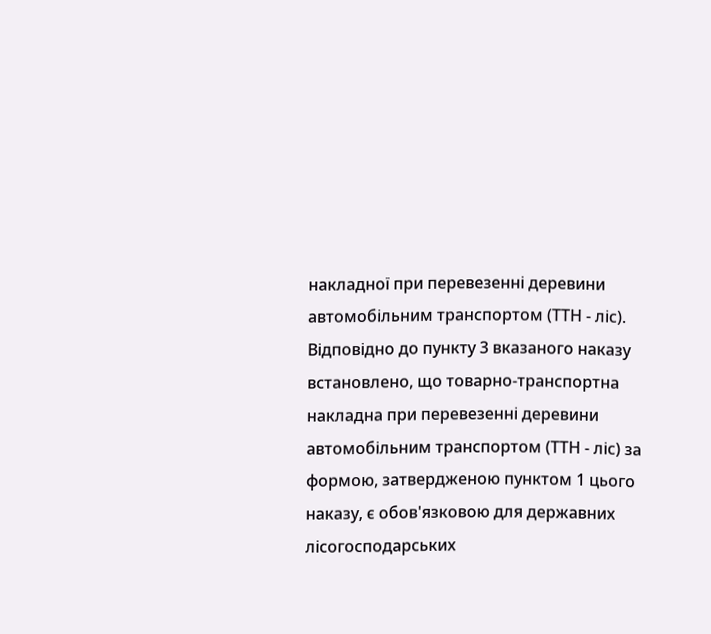накладної при перевезенні деревини автомобільним транспортом (ТТН - ліс).
Відповідно до пункту 3 вказаного наказу встановлено, що товарно-транспортна накладна при перевезенні деревини автомобільним транспортом (ТТН - ліс) за формою, затвердженою пунктом 1 цього наказу, є обов'язковою для державних лісогосподарських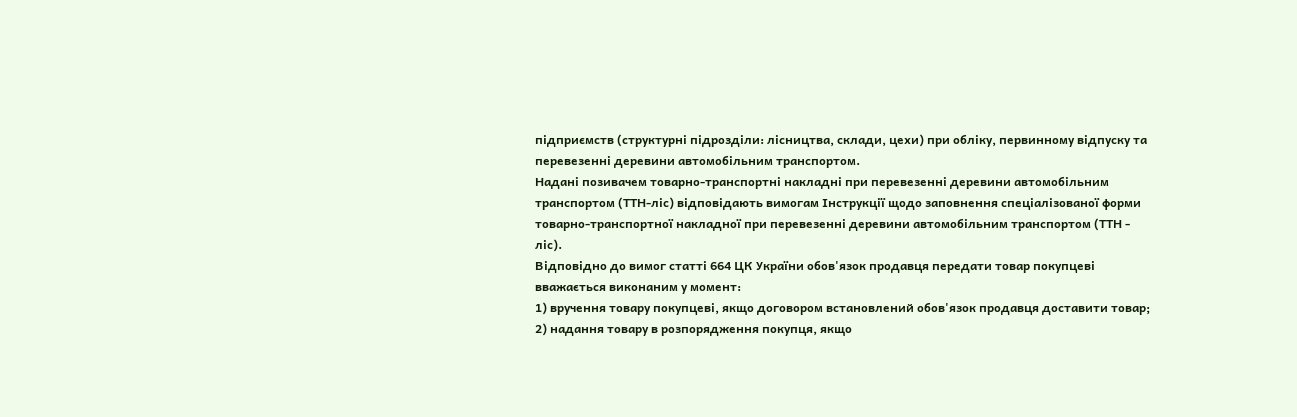підприємств (структурні підрозділи: лісництва, склади, цехи) при обліку, первинному відпуску та перевезенні деревини автомобільним транспортом.
Надані позивачем товарно-транспортні накладні при перевезенні деревини автомобільним транспортом (ТТН-ліс) відповідають вимогам Інструкції щодо заповнення спеціалізованої форми товарно-транспортної накладної при перевезенні деревини автомобільним транспортом (ТТН - ліс).
Відповідно до вимог статті 664 ЦК України обов'язок продавця передати товар покупцеві вважається виконаним у момент:
1) вручення товару покупцеві, якщо договором встановлений обов'язок продавця доставити товар;
2) надання товару в розпорядження покупця, якщо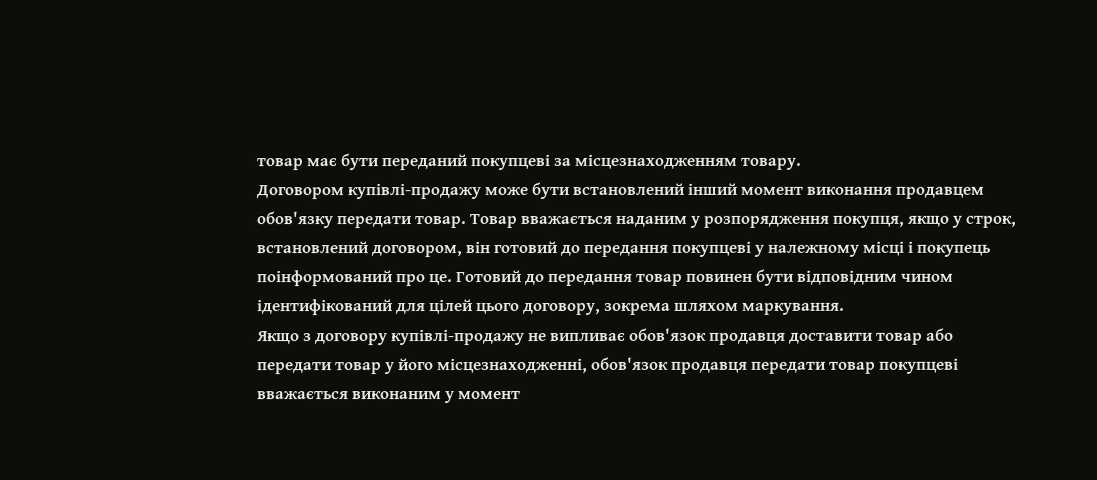товар має бути переданий покупцеві за місцезнаходженням товару.
Договором купівлі-продажу може бути встановлений інший момент виконання продавцем обов'язку передати товар. Товар вважається наданим у розпорядження покупця, якщо у строк, встановлений договором, він готовий до передання покупцеві у належному місці і покупець поінформований про це. Готовий до передання товар повинен бути відповідним чином ідентифікований для цілей цього договору, зокрема шляхом маркування.
Якщо з договору купівлі-продажу не випливає обов'язок продавця доставити товар або передати товар у його місцезнаходженні, обов'язок продавця передати товар покупцеві вважається виконаним у момент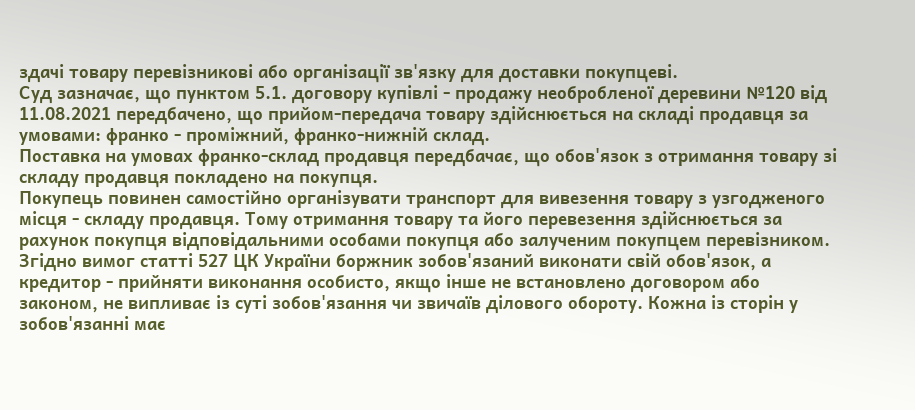здачі товару перевізникові або організації зв'язку для доставки покупцеві.
Суд зазначає, що пунктом 5.1. договору купівлі - продажу необробленої деревини №120 від 11.08.2021 передбачено, що прийом-передача товару здійснюється на складі продавця за умовами: франко - проміжний, франко-нижній склад.
Поставка на умовах франко-склад продавця передбачає, що обов'язок з отримання товару зі складу продавця покладено на покупця.
Покупець повинен самостійно організувати транспорт для вивезення товару з узгодженого місця - складу продавця. Тому отримання товару та його перевезення здійснюється за рахунок покупця відповідальними особами покупця або залученим покупцем перевізником.
Згідно вимог статті 527 ЦК України боржник зобов'язаний виконати свій обов'язок, а кредитор - прийняти виконання особисто, якщо інше не встановлено договором або законом, не випливає із суті зобов'язання чи звичаїв ділового обороту. Кожна із сторін у зобов'язанні має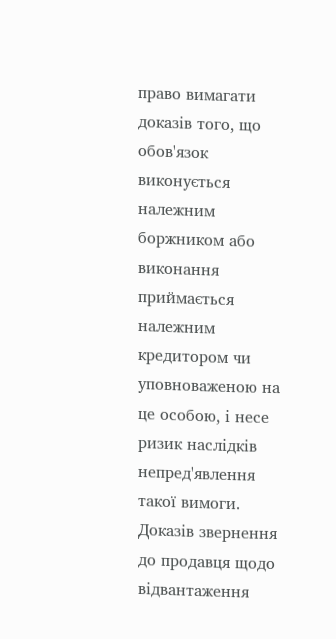право вимагати доказів того, що обов'язок виконується належним боржником або виконання приймається належним кредитором чи уповноваженою на це особою, і несе ризик наслідків непред'явлення такої вимоги.
Доказів звернення до продавця щодо відвантаження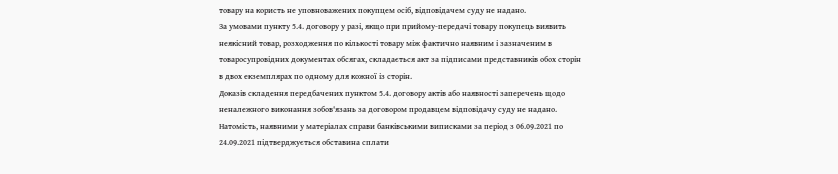товару на користь не уповноважених покупцем осіб, відповідачем суду не надано.
За умовами пункту 5.4. договору у разі, якщо при прийому-передачі товару покупець виявить неякісний товар, розходження по кількості товару між фактично наявним і зазначеним в товаросупровідних документах обсягах, складається акт за підписами представників обох сторін в двох екземплярах по одному для кожної із сторін.
Доказів складення передбачених пунктом 5.4. договору актів або наявності заперечень щодо неналежного виконання зобов'язань за договором продавцем відповідачу суду не надано.
Натомість, наявними у матеріалах справи банківськими виписками за період з 06.09.2021 по 24.09.2021 підтверджується обставина сплати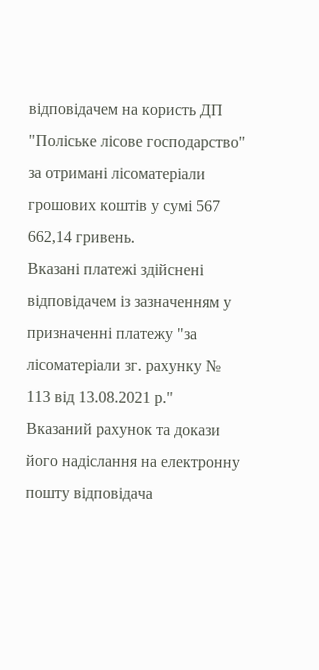відповідачем на користь ДП "Поліське лісове господарство" за отримані лісоматеріали грошових коштів у сумі 567 662,14 гривень.
Вказані платежі здійснені відповідачем із зазначенням у призначенні платежу "за лісоматеріали зг. рахунку № 113 від 13.08.2021 р."
Вказаний рахунок та докази його надіслання на електронну пошту відповідача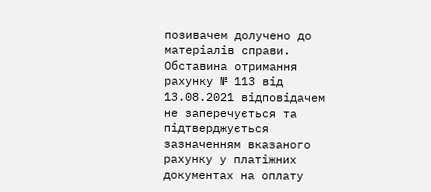позивачем долучено до матеріалів справи.
Обставина отримання рахунку № 113 від 13.08.2021 відповідачем не заперечується та підтверджується зазначенням вказаного рахунку у платіжних документах на оплату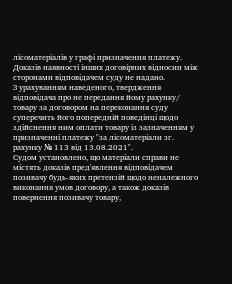лісоматеріалів у графі призначення платежу.
Доказів наявності інших договірних відносин між сторонами відповідачем суду не надано.
З урахуванням наведеного, твердження відповідача про не передання йому рахунку/ товару за договором на переконання суду суперечить його попередній поведінці щодо здійснення ним оплати товару із зазначенням у призначенні платежу "за лісоматеріали зг. рахунку № 113 від 13.08.2021".
Судом установлено, що матеріали справи не містять доказів пред'явлення відповідачем позивачу будь-яких претензій щодо неналежного виконання умов договору, а також доказів повернення позивачу товару,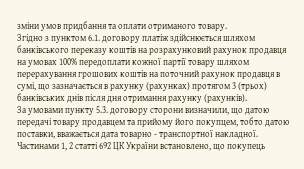зміни умов придбання та оплати отриманого товару.
Згідно з пунктом 6.1. договору платіж здійснюється шляхом банківського переказу коштів на розрахунковий рахунок продавця на умовах 100% передоплати кожної партії товару шляхом перерахування грошових коштів на поточний рахунок продавця в сумі, що зазначається в рахунку (рахунках) протягом 3 (трьох) банківських днів після дня отримання рахунку (рахунків).
За умовами пункту 5.3. договору сторони визначили, що датою передачі товару продавцем та прийому його покупцем, тобто датою поставки, вважається дата товарно - транспортної накладної.
Частинами 1, 2 статті 692 ЦК України встановлено, що покупець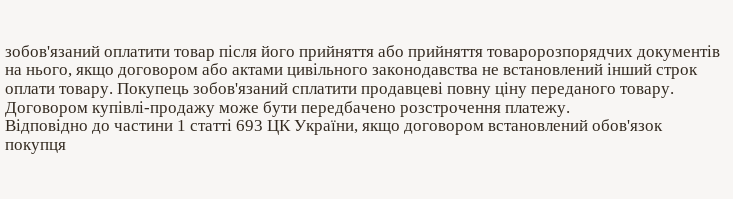зобов'язаний оплатити товар після його прийняття або прийняття товаророзпорядчих документів на нього, якщо договором або актами цивільного законодавства не встановлений інший строк оплати товару. Покупець зобов'язаний сплатити продавцеві повну ціну переданого товару. Договором купівлі-продажу може бути передбачено розстрочення платежу.
Відповідно до частини 1 статті 693 ЦК України, якщо договором встановлений обов'язок покупця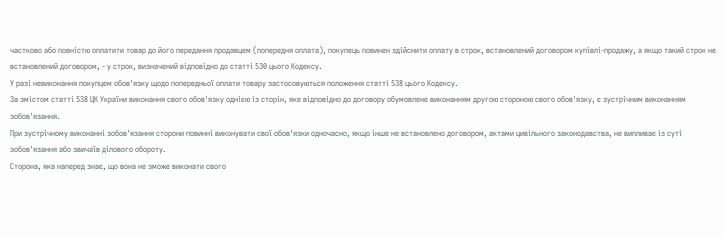частково або повністю оплатити товар до його передання продавцем (попередня оплата), покупець повинен здійснити оплату в строк, встановлений договором купівлі-продажу, а якщо такий строк не встановлений договором, - у строк, визначений відповідно до статті 530 цього Кодексу.
У разі невиконання покупцем обов'язку щодо попередньої оплати товару застосовуються положення статті 538 цього Кодексу.
За змістом статті 538 ЦК України виконання свого обов'язку однією із сторін, яке відповідно до договору обумовлене виконанням другою стороною свого обов'язку, є зустрічним виконанням зобов'язання.
При зустрічному виконанні зобов'язання сторони повинні виконувати свої обов'язки одночасно, якщо інше не встановлено договором, актами цивільного законодавства, не випливає із суті зобов'язання або звичаїв ділового обороту.
Сторона, яка наперед знає, що вона не зможе виконати свого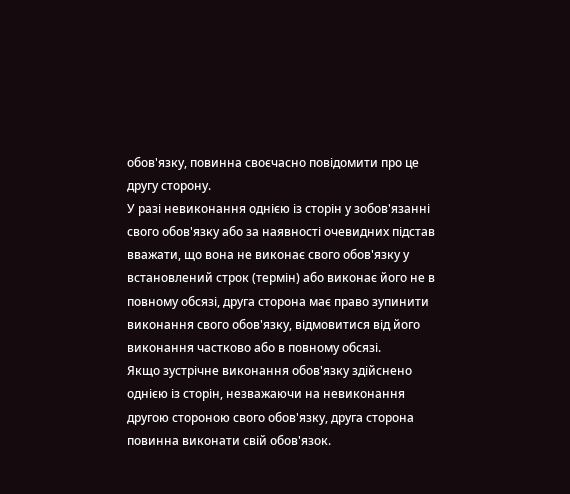обов'язку, повинна своєчасно повідомити про це другу сторону.
У разі невиконання однією із сторін у зобов'язанні свого обов'язку або за наявності очевидних підстав вважати, що вона не виконає свого обов'язку у встановлений строк (термін) або виконає його не в повному обсязі, друга сторона має право зупинити виконання свого обов'язку, відмовитися від його виконання частково або в повному обсязі.
Якщо зустрічне виконання обов'язку здійснено однією із сторін, незважаючи на невиконання другою стороною свого обов'язку, друга сторона повинна виконати свій обов'язок.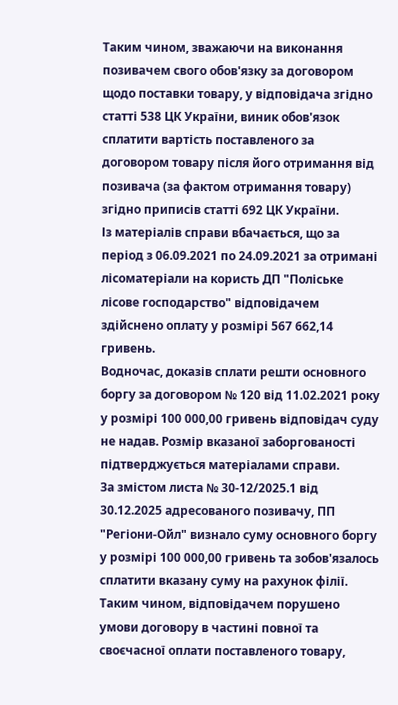Таким чином, зважаючи на виконання позивачем свого обов'язку за договором щодо поставки товару, у відповідача згідно статті 538 ЦК України, виник обов'язок сплатити вартість поставленого за договором товару після його отримання від позивача (за фактом отримання товару) згідно приписів статті 692 ЦК України.
Із матеріалів справи вбачається, що за період з 06.09.2021 по 24.09.2021 за отримані лісоматеріали на користь ДП "Поліське лісове господарство" відповідачем здійснено оплату у розмірі 567 662,14 гривень.
Водночас, доказів сплати решти основного боргу за договором № 120 від 11.02.2021 року у розмірі 100 000,00 гривень відповідач суду не надав. Розмір вказаної заборгованості підтверджується матеріалами справи.
За змістом листа № 30-12/2025.1 від 30.12.2025 адресованого позивачу, ПП "Регіони-Ойл" визнало суму основного боргу у розмірі 100 000,00 гривень та зобов'язалось сплатити вказану суму на рахунок філії.
Таким чином, відповідачем порушено умови договору в частині повної та своєчасної оплати поставленого товару,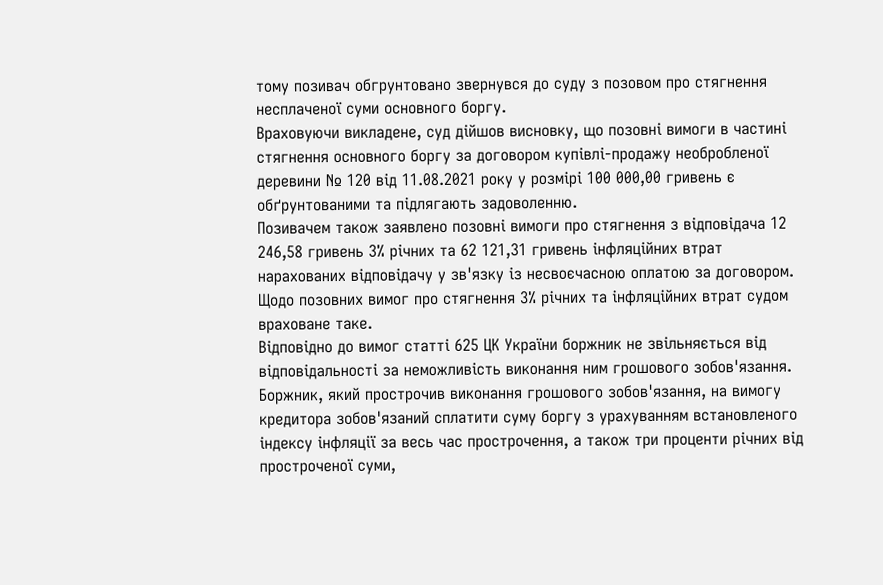тому позивач обгрунтовано звернувся до суду з позовом про стягнення несплаченої суми основного боргу.
Враховуючи викладене, суд дійшов висновку, що позовні вимоги в частині стягнення основного боргу за договором купівлі-продажу необробленої деревини № 120 від 11.08.2021 року у розмірі 100 000,00 гривень є обґрунтованими та підлягають задоволенню.
Позивачем також заявлено позовні вимоги про стягнення з відповідача 12 246,58 гривень 3% річних та 62 121,31 гривень інфляційних втрат нарахованих відповідачу у зв'язку із несвоєчасною оплатою за договором.
Щодо позовних вимог про стягнення 3% річних та інфляційних втрат судом враховане таке.
Відповідно до вимог статті 625 ЦК України боржник не звільняється від відповідальності за неможливість виконання ним грошового зобов'язання.
Боржник, який прострочив виконання грошового зобов'язання, на вимогу кредитора зобов'язаний сплатити суму боргу з урахуванням встановленого індексу інфляції за весь час прострочення, а також три проценти річних від простроченої суми,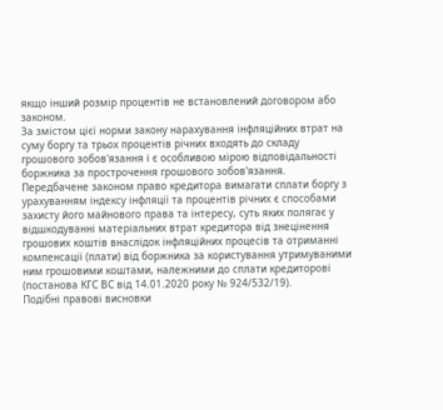якщо інший розмір процентів не встановлений договором або законом.
За змістом цієї норми закону нарахування інфляційних втрат на суму боргу та трьох процентів річних входять до складу грошового зобов'язання і є особливою мірою відповідальності боржника за прострочення грошового зобов'язання.
Передбачене законом право кредитора вимагати сплати боргу з урахуванням індексу інфляції та процентів річних є способами захисту його майнового права та інтересу, суть яких полягає у відшкодуванні матеріальних втрат кредитора від знецінення грошових коштів внаслідок інфляційних процесів та отриманні компенсації (плати) від боржника за користування утримуваними ним грошовими коштами, належними до сплати кредиторові (постанова КГС ВС від 14.01.2020 року № 924/532/19).
Подібні правові висновки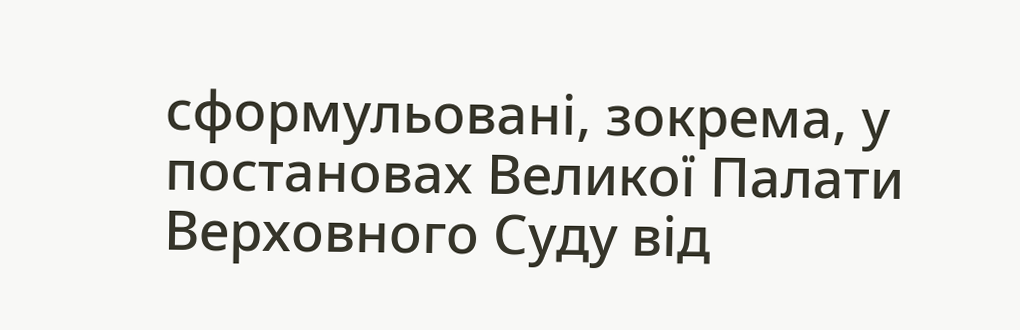сформульовані, зокрема, у постановах Великої Палати Верховного Суду від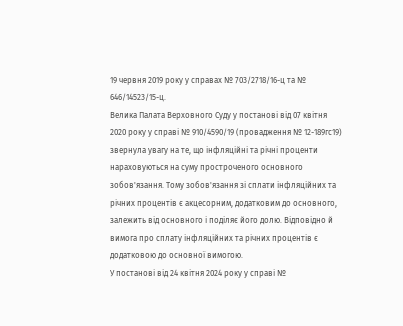19 червня 2019 року у справах № 703/2718/16-ц та № 646/14523/15-ц.
Велика Палата Верховного Суду у постанові від 07 квітня 2020 року у справі № 910/4590/19 (провадження № 12-189гс19) звернула увагу на те, що інфляційні та річні проценти нараховуються на суму простроченого основного зобов'язання. Тому зобов'язання зі сплати інфляційних та річних процентів є акцесорним, додатковим до основного, залежить від основного і поділяє його долю. Відповідно й вимога про сплату інфляційних та річних процентів є додатковою до основної вимогою.
У постанові від 24 квітня 2024 року у справі №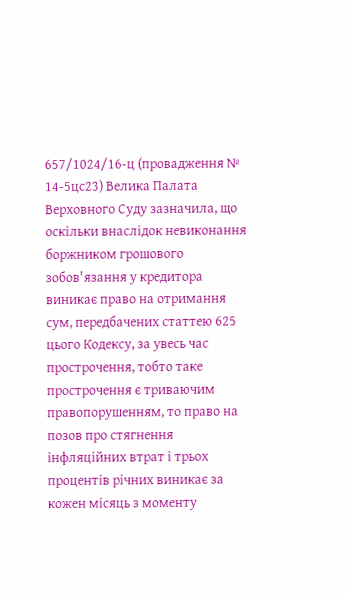657/1024/16-ц (провадження № 14-5цс23) Велика Палата Верховного Суду зазначила, що оскільки внаслідок невиконання боржником грошового зобов'язання у кредитора виникає право на отримання сум, передбачених статтею 625 цього Кодексу, за увесь час прострочення, тобто таке прострочення є триваючим правопорушенням, то право на позов про стягнення інфляційних втрат і трьох процентів річних виникає за кожен місяць з моменту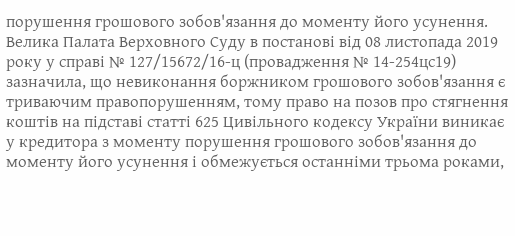порушення грошового зобов'язання до моменту його усунення.
Велика Палата Верховного Суду в постанові від 08 листопада 2019 року у справі № 127/15672/16-ц (провадження № 14-254цс19) зазначила, що невиконання боржником грошового зобов'язання є триваючим правопорушенням, тому право на позов про стягнення коштів на підставі статті 625 Цивільного кодексу України виникає у кредитора з моменту порушення грошового зобов'язання до моменту його усунення і обмежується останніми трьома роками,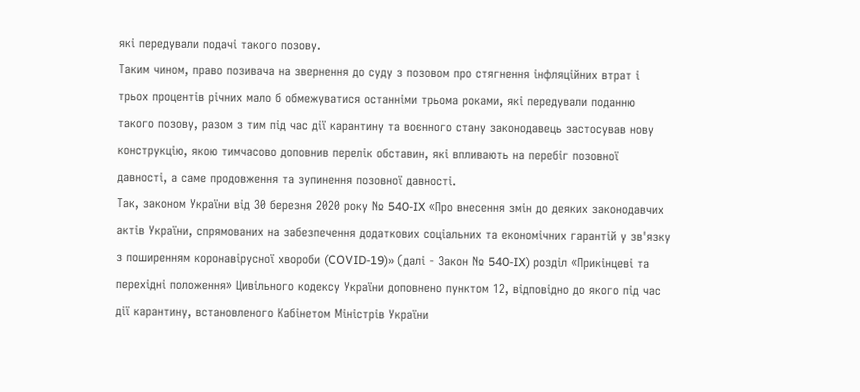які передували подачі такого позову.
Таким чином, право позивача на звернення до суду з позовом про стягнення інфляційних втрат і трьох процентів річних мало б обмежуватися останніми трьома роками, які передували поданню такого позову, разом з тим під час дії карантину та воєнного стану законодавець застосував нову конструкцію, якою тимчасово доповнив перелік обставин, які впливають на перебіг позовної давності, а саме продовження та зупинення позовної давності.
Так, законом України від 30 березня 2020 року № 540-IX «Про внесення змін до деяких законодавчих актів України, спрямованих на забезпечення додаткових соціальних та економічних гарантій у зв'язку з поширенням коронавірусної хвороби (COVID-19)» (далі - Закон № 540-IX) розділ «Прикінцеві та перехідні положення» Цивільного кодексу України доповнено пунктом 12, відповідно до якого під час дії карантину, встановленого Кабінетом Міністрів України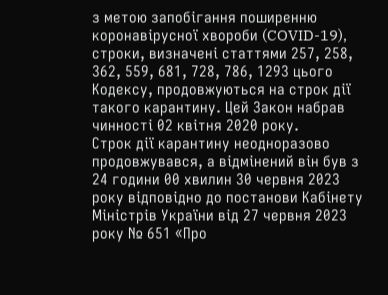з метою запобігання поширенню коронавірусної хвороби (COVID-19), строки, визначені статтями 257, 258, 362, 559, 681, 728, 786, 1293 цього Кодексу, продовжуються на строк дії такого карантину. Цей Закон набрав чинності 02 квітня 2020 року.
Строк дії карантину неодноразово продовжувався, а відмінений він був з 24 години 00 хвилин 30 червня 2023 року відповідно до постанови Кабінету Міністрів України від 27 червня 2023 року № 651 «Про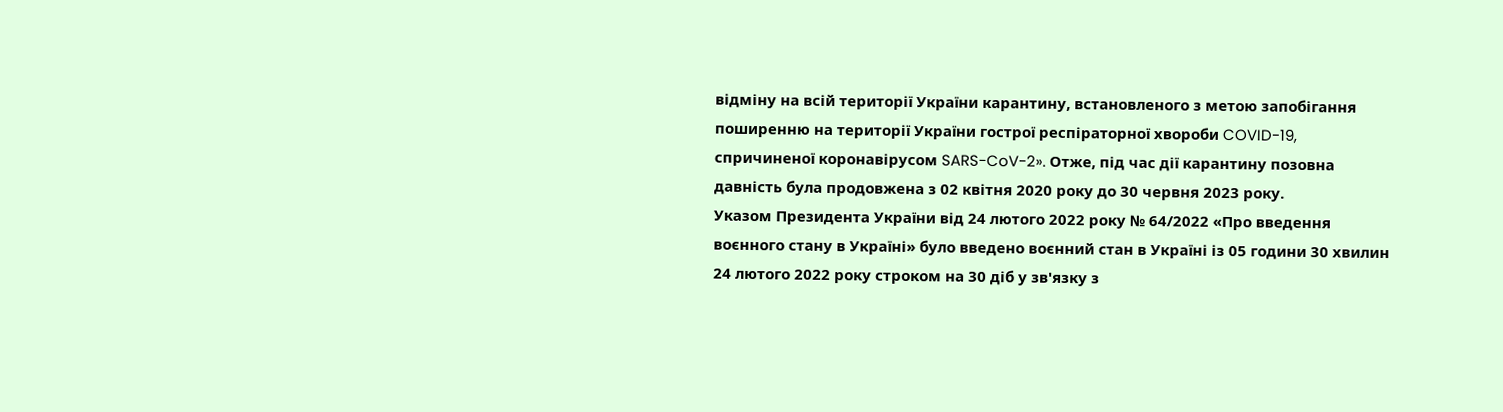відміну на всій території України карантину, встановленого з метою запобігання поширенню на території України гострої респіраторної хвороби COVID-19, спричиненої коронавірусом SARS-CoV-2». Отже, під час дії карантину позовна давність була продовжена з 02 квітня 2020 року до 30 червня 2023 року.
Указом Президента України від 24 лютого 2022 року № 64/2022 «Про введення воєнного стану в Україні» було введено воєнний стан в Україні із 05 години 30 хвилин 24 лютого 2022 року строком на 30 діб у зв'язку з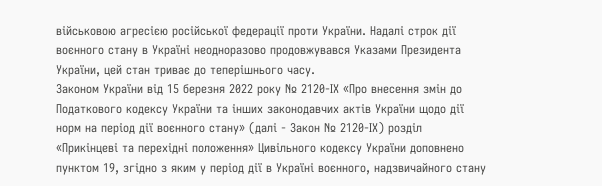військовою агресією російської федерації проти України. Надалі строк дії воєнного стану в Україні неодноразово продовжувався Указами Президента України, цей стан триває до теперішнього часу.
Законом України від 15 березня 2022 року № 2120-ІХ «Про внесення змін до Податкового кодексу України та інших законодавчих актів України щодо дії норм на період дії воєнного стану» (далі - Закон № 2120-ІХ) розділ «Прикінцеві та перехідні положення» Цивільного кодексу України доповнено пунктом 19, згідно з яким у період дії в Україні воєнного, надзвичайного стану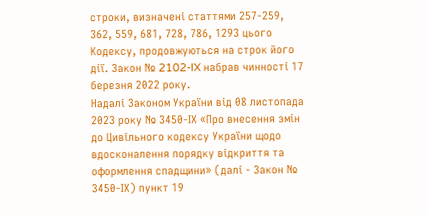строки, визначені статтями 257-259, 362, 559, 681, 728, 786, 1293 цього Кодексу, продовжуються на строк його дії. Закон № 2102-IX набрав чинності 17 березня 2022 року.
Надалі Законом України від 08 листопада 2023 року № 3450-ІХ «Про внесення змін до Цивільного кодексу України щодо вдосконалення порядку відкриття та оформлення спадщини» (далі - Закон № 3450-ІХ) пункт 19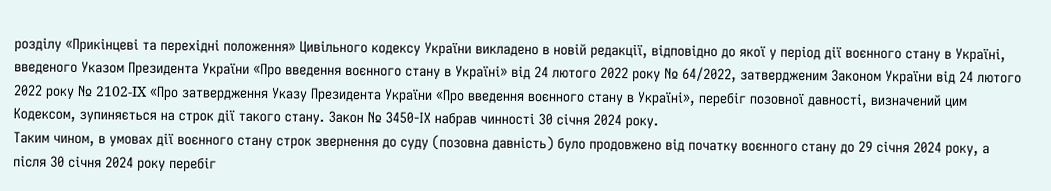розділу «Прикінцеві та перехідні положення» Цивільного кодексу України викладено в новій редакції, відповідно до якої у період дії воєнного стану в Україні, введеного Указом Президента України «Про введення воєнного стану в Україні» від 24 лютого 2022 року № 64/2022, затвердженим Законом України від 24 лютого 2022 року № 2102-IX «Про затвердження Указу Президента України «Про введення воєнного стану в Україні», перебіг позовної давності, визначений цим Кодексом, зупиняється на строк дії такого стану. Закон № 3450-ІХ набрав чинності 30 січня 2024 року.
Таким чином, в умовах дії воєнного стану строк звернення до суду (позовна давність) було продовжено від початку воєнного стану до 29 січня 2024 року, а після 30 січня 2024 року перебіг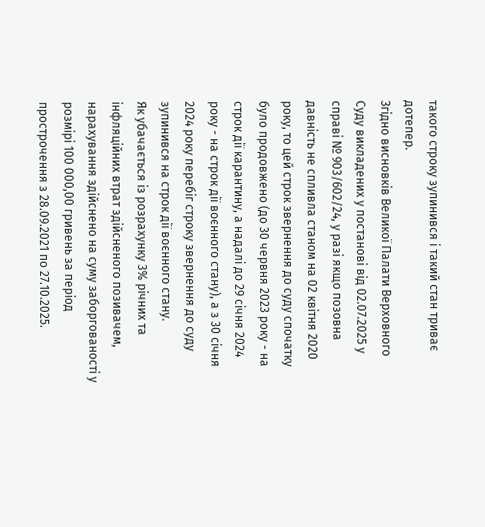такого строку зупинився і такий стан триває дотепер.
Згідно висновків Великої Палати Верховного Суду викладених у постанові від 02.07.2025 у справі № 903/602/24, у разі якщо позовна давність не спливла станом на 02 квітня 2020 року, то цей строк звернення до суду спочатку було продовжено (до 30 червня 2023 року - на строк дії карантину, а надалі до 29 січня 2024 року - на строк дії воєнного стану), а з 30 січня 2024 року перебіг строку звернення до суду зупинився на строк дії воєнного стану.
Як убачається із розрахунку 3% річних та інфляційних втрат здійсненого позивачем, нарахування здійснено на суму заборгованості у розмірі 100 000,00 гривень за період прострочення з 28.09.2021 по 27.10.2025.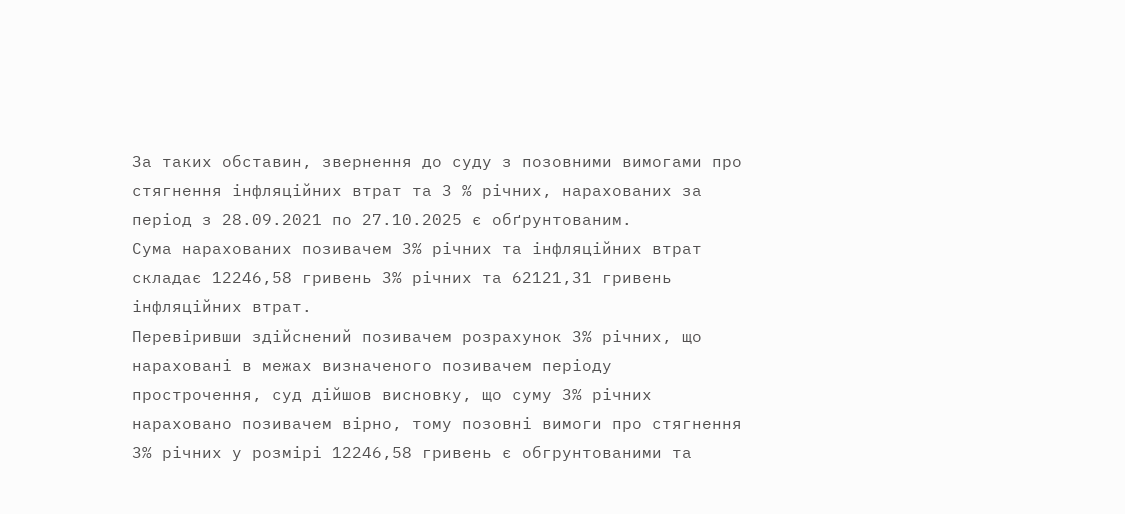За таких обставин, звернення до суду з позовними вимогами про стягнення інфляційних втрат та 3 % річних, нарахованих за період з 28.09.2021 по 27.10.2025 є обґрунтованим.
Сума нарахованих позивачем 3% річних та інфляційних втрат складає 12246,58 гривень 3% річних та 62121,31 гривень інфляційних втрат.
Перевіривши здійснений позивачем розрахунок 3% річних, що нараховані в межах визначеного позивачем періоду прострочення, суд дійшов висновку, що суму 3% річних нараховано позивачем вірно, тому позовні вимоги про стягнення 3% річних у розмірі 12246,58 гривень є обгрунтованими та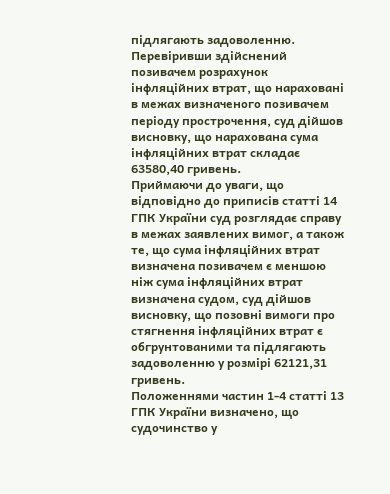підлягають задоволенню.
Перевіривши здійснений позивачем розрахунок інфляційних втрат, що нараховані в межах визначеного позивачем періоду прострочення, суд дійшов висновку, що нарахована сума інфляційних втрат складає 63580,40 гривень.
Приймаючи до уваги, що відповідно до приписів статті 14 ГПК України суд розглядає справу в межах заявлених вимог, а також те, що сума інфляційних втрат визначена позивачем є меншою ніж сума інфляційних втрат визначена судом, суд дійшов висновку, що позовні вимоги про стягнення інфляційних втрат є обгрунтованими та підлягають задоволенню у розмірі 62121,31 гривень.
Положеннями частин 1-4 статті 13 ГПК України визначено, що судочинство у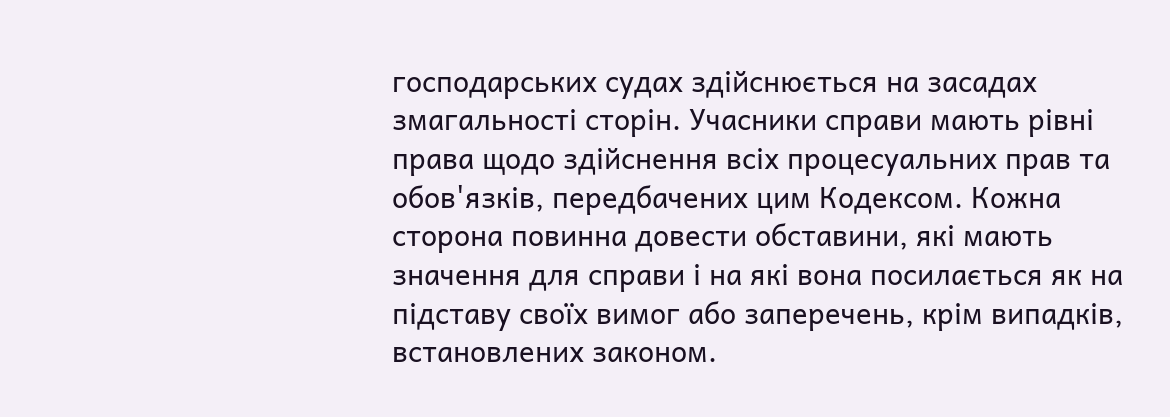господарських судах здійснюється на засадах змагальності сторін. Учасники справи мають рівні права щодо здійснення всіх процесуальних прав та обов'язків, передбачених цим Кодексом. Кожна сторона повинна довести обставини, які мають значення для справи і на які вона посилається як на підставу своїх вимог або заперечень, крім випадків, встановлених законом.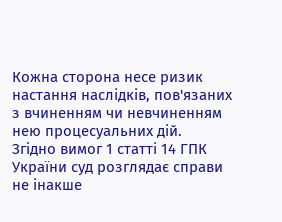Кожна сторона несе ризик настання наслідків, пов'язаних з вчиненням чи невчиненням нею процесуальних дій.
Згідно вимог 1 статті 14 ГПК України суд розглядає справи не інакше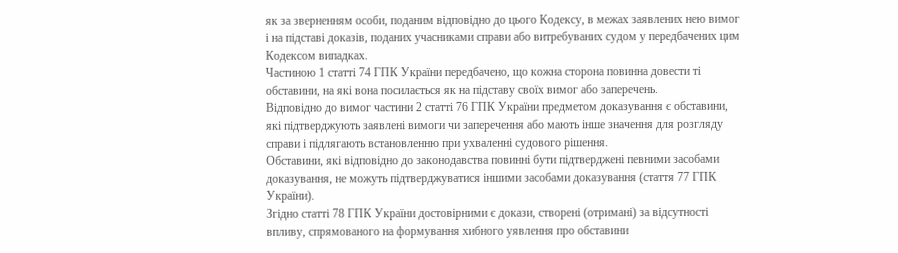як за зверненням особи, поданим відповідно до цього Кодексу, в межах заявлених нею вимог і на підставі доказів, поданих учасниками справи або витребуваних судом у передбачених цим Кодексом випадках.
Частиною 1 статті 74 ГПК України передбачено, що кожна сторона повинна довести ті обставини, на які вона посилається як на підставу своїх вимог або заперечень.
Відповідно до вимог частини 2 статті 76 ГПК України предметом доказування є обставини, які підтверджують заявлені вимоги чи заперечення або мають інше значення для розгляду справи і підлягають встановленню при ухваленні судового рішення.
Обставини, які відповідно до законодавства повинні бути підтверджені певними засобами доказування, не можуть підтверджуватися іншими засобами доказування (стаття 77 ГПК України).
Згідно статті 78 ГПК України достовірними є докази, створені (отримані) за відсутності впливу, спрямованого на формування хибного уявлення про обставини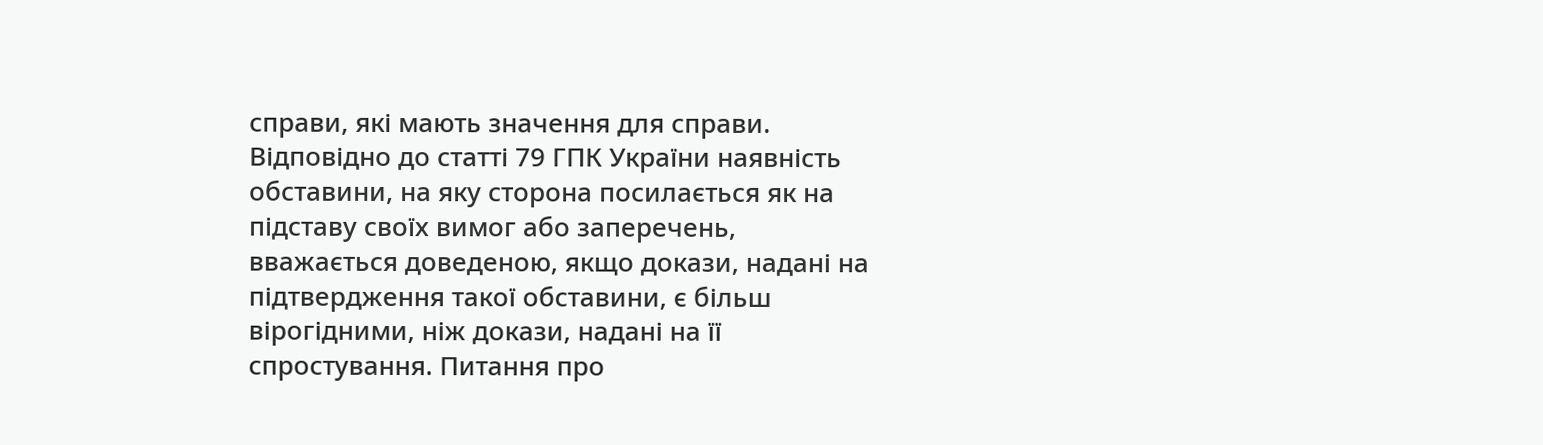справи, які мають значення для справи.
Відповідно до статті 79 ГПК України наявність обставини, на яку сторона посилається як на підставу своїх вимог або заперечень, вважається доведеною, якщо докази, надані на підтвердження такої обставини, є більш вірогідними, ніж докази, надані на її спростування. Питання про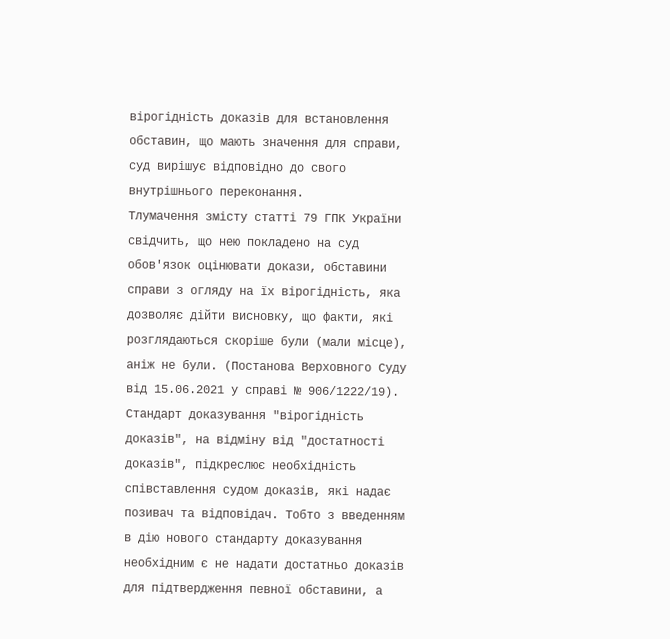вірогідність доказів для встановлення обставин, що мають значення для справи, суд вирішує відповідно до свого внутрішнього переконання.
Тлумачення змісту статті 79 ГПК України свідчить, що нею покладено на суд обов'язок оцінювати докази, обставини справи з огляду на їх вірогідність, яка дозволяє дійти висновку, що факти, які розглядаються скоріше були (мали місце), аніж не були. (Постанова Верховного Суду від 15.06.2021 у справі № 906/1222/19).
Стандарт доказування "вірогідність доказів", на відміну від "достатності доказів", підкреслює необхідність співставлення судом доказів, які надає позивач та відповідач. Тобто з введенням в дію нового стандарту доказування необхідним є не надати достатньо доказів для підтвердження певної обставини, а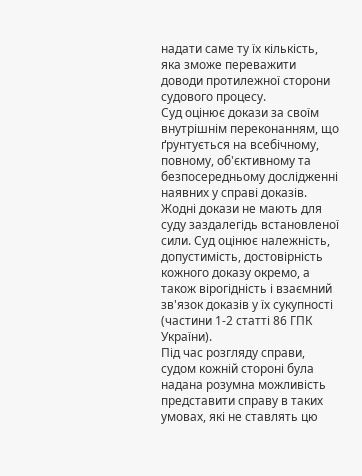надати саме ту їх кількість, яка зможе переважити доводи протилежної сторони судового процесу.
Суд оцінює докази за своїм внутрішнім переконанням, що ґрунтується на всебічному, повному, об'єктивному та безпосередньому дослідженні наявних у справі доказів. Жодні докази не мають для суду заздалегідь встановленої сили. Суд оцінює належність, допустимість, достовірність кожного доказу окремо, а також вірогідність і взаємний зв'язок доказів у їх сукупності (частини 1-2 статті 86 ГПК України).
Під час розгляду справи, судом кожній стороні була надана розумна можливість представити справу в таких умовах, які не ставлять цю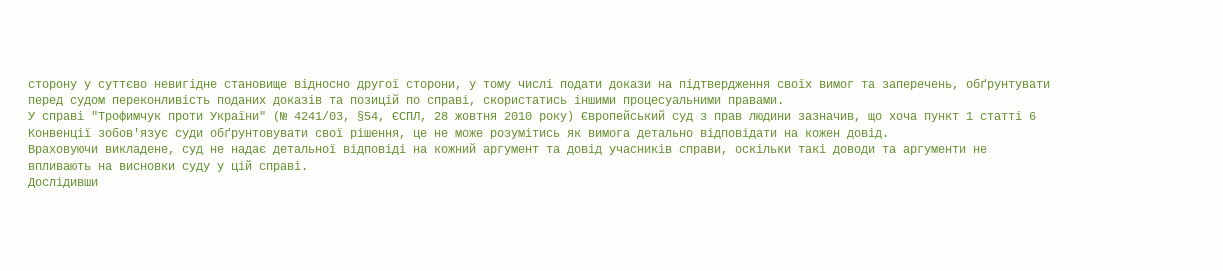сторону у суттєво невигідне становище відносно другої сторони, у тому числі подати докази на підтвердження своїх вимог та заперечень, обґрунтувати перед судом переконливість поданих доказів та позицій по справі, скористатись іншими процесуальними правами.
У справі "Трофимчук проти України" (№ 4241/03, §54, ЄСПЛ, 28 жовтня 2010 року) Європейський суд з прав людини зазначив, що хоча пункт 1 статті 6 Конвенції зобов'язує суди обґрунтовувати свої рішення, це не може розумітись як вимога детально відповідати на кожен довід.
Враховуючи викладене, суд не надає детальної відповіді на кожний аргумент та довід учасників справи, оскільки такі доводи та аргументи не впливають на висновки суду у цій справі.
Дослідивши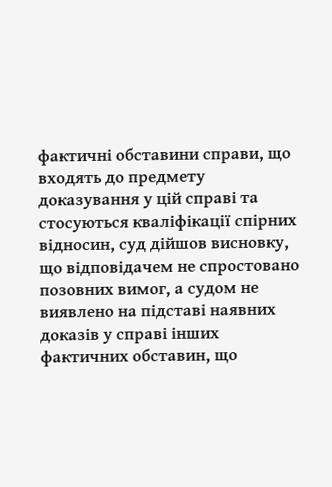фактичні обставини справи, що входять до предмету доказування у цій справі та стосуються кваліфікації спірних відносин, суд дійшов висновку, що відповідачем не спростовано позовних вимог, а судом не виявлено на підставі наявних доказів у справі інших фактичних обставин, що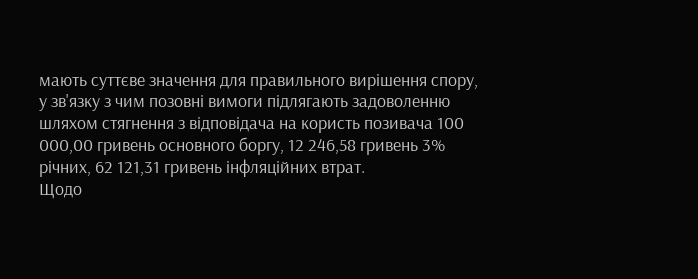мають суттєве значення для правильного вирішення спору, у зв'язку з чим позовні вимоги підлягають задоволенню шляхом стягнення з відповідача на користь позивача 100 000,00 гривень основного боргу, 12 246,58 гривень 3% річних, 62 121,31 гривень інфляційних втрат.
Щодо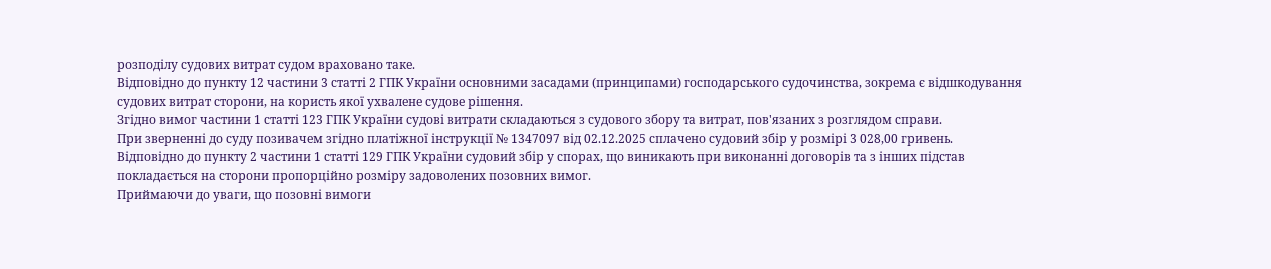розподілу судових витрат судом враховано таке.
Відповідно до пункту 12 частини 3 статті 2 ГПК України основними засадами (принципами) господарського судочинства, зокрема є відшкодування судових витрат сторони, на користь якої ухвалене судове рішення.
Згідно вимог частини 1 статті 123 ГПК України судові витрати складаються з судового збору та витрат, пов'язаних з розглядом справи.
При зверненні до суду позивачем згідно платіжної інструкції № 1347097 від 02.12.2025 сплачено судовий збір у розмірі 3 028,00 гривень.
Відповідно до пункту 2 частини 1 статті 129 ГПК України судовий збір у спорах, що виникають при виконанні договорів та з інших підстав покладається на сторони пропорційно розміру задоволених позовних вимог.
Приймаючи до уваги, що позовні вимоги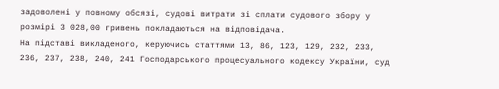задоволені у повному обсязі, судові витрати зі сплати судового збору у розмірі 3 028,00 гривень покладаються на відповідача.
На підставі викладеного, керуючись статтями 13, 86, 123, 129, 232, 233, 236, 237, 238, 240, 241 Господарського процесуального кодексу України, суд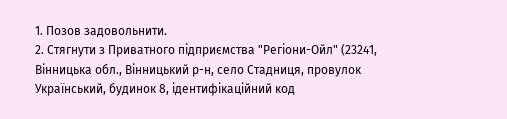1. Позов задовольнити.
2. Стягнути з Приватного підприємства "Регіони-Ойл" (23241, Вінницька обл., Вінницький р-н, село Стадниця, провулок Український, будинок 8, ідентифікаційний код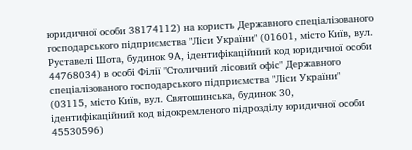юридичної особи 38174112) на користь Державного спеціалізованого господарського підприємства "Ліси України" (01601, місто Київ, вул. Руставелі Шота, будинок 9А, ідентифікаційний код юридичної особи 44768034) в особі Філії "Столичний лісовий офіс" Державного спеціалізованого господарського підприємства "Ліси України" (03115, місто Київ, вул. Святошинська, будинок 30, ідентифікаційний код відокремленого підрозділу юридичної особи 45530596)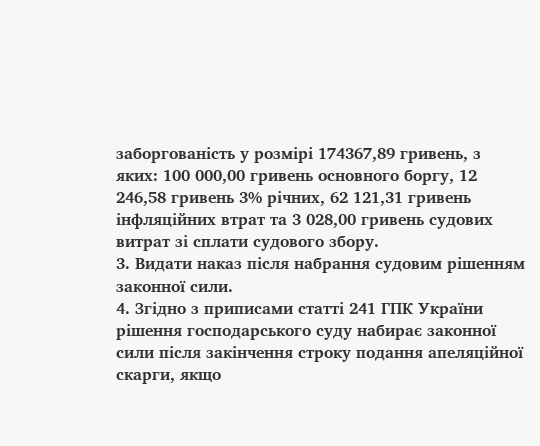заборгованість у розмірі 174367,89 гривень, з яких: 100 000,00 гривень основного боргу, 12 246,58 гривень 3% річних, 62 121,31 гривень інфляційних втрат та 3 028,00 гривень судових витрат зі сплати судового збору.
3. Видати наказ після набрання судовим рішенням законної сили.
4. Згідно з приписами статті 241 ГПК України рішення господарського суду набирає законної сили після закінчення строку подання апеляційної скарги, якщо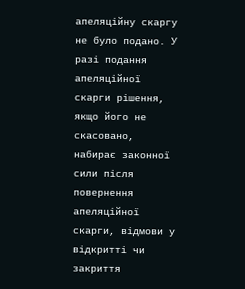апеляційну скаргу не було подано. У разі подання апеляційної скарги рішення, якщо його не скасовано, набирає законної сили після повернення апеляційної скарги, відмови у відкритті чи закриття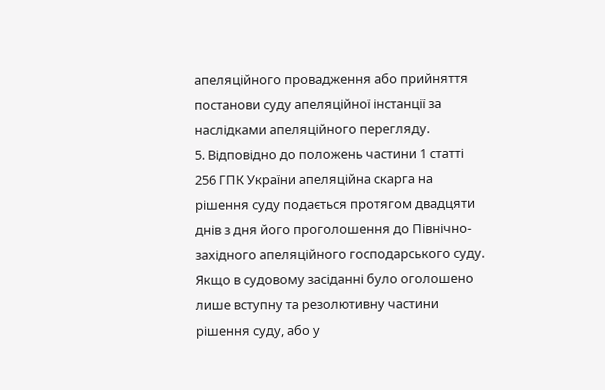апеляційного провадження або прийняття постанови суду апеляційної інстанції за наслідками апеляційного перегляду.
5. Відповідно до положень частини 1 статті 256 ГПК України апеляційна скарга на рішення суду подається протягом двадцяти днів з дня його проголошення до Північно-західного апеляційного господарського суду. Якщо в судовому засіданні було оголошено лише вступну та резолютивну частини рішення суду, або у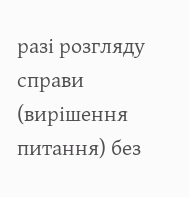разі розгляду справи (вирішення питання) без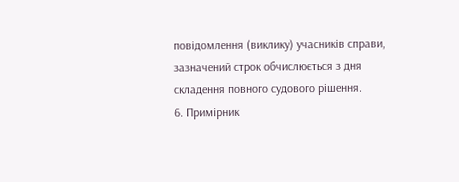повідомлення (виклику) учасників справи, зазначений строк обчислюється з дня складення повного судового рішення.
6. Примірник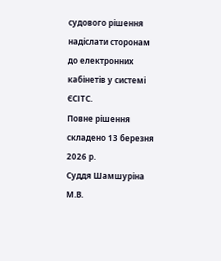судового рішення надіслати сторонам до електронних кабінетів у системі ЄСІТС.
Повне рішення складено 13 березня 2026 р.
Суддя Шамшуріна М.В.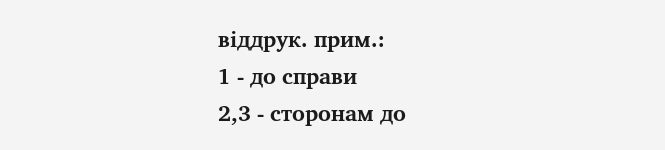віддрук. прим.:
1 - до справи
2,3 - сторонам до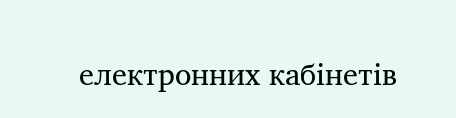електронних кабінетів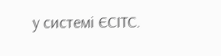у системі ЄСІТС.